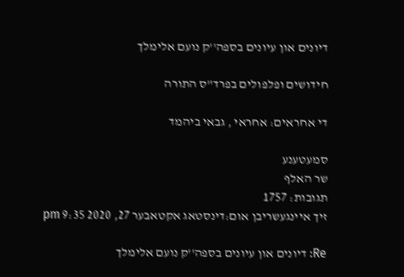דיונים און עיונים בספה''ק נועם אלימלך

חידושים ופלפולים בפרד"ס התורה

די אחראים: אחראי , גבאי ביהמד

סמעטענע
שר האלף
תגובות: 1757
זיך איינגעשריבן אום:דינסטאג אקטאבער 27, 2020 9:35 pm

Re: דיונים און עיונים בספה''ק נועם אלימלך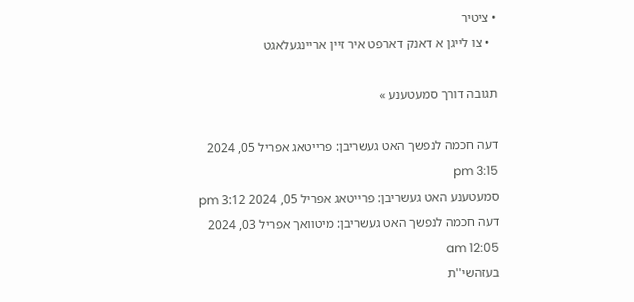• ציטיר
  • צו לייגן א דאנק דארפט איר זיין אריינגעלאגט

תגובה דורך סמעטענע »

דעה חכמה לנפשך האט געשריבן: פרייטאג אפריל 05, 2024 3:15 pm
סמעטענע האט געשריבן: פרייטאג אפריל 05, 2024 3:12 pm
דעה חכמה לנפשך האט געשריבן: מיטוואך אפריל 03, 2024 12:05 am
בעזהשי''ת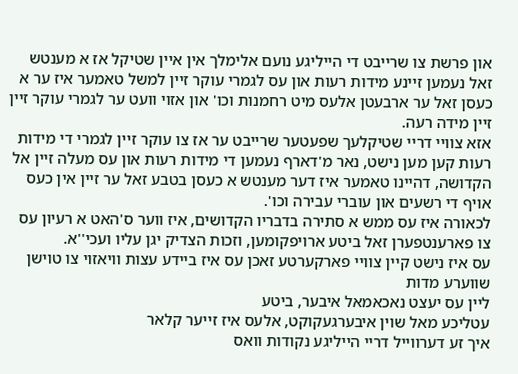און פרשת צו שרייבט די הייליגע נועם אלימלך אין איין שטיקל אז א מענטש זאל נעמען זיינע מידות רעות און עס לגמרי עוקר זיין למשל טאמער איז ער א כעסן זאל ער ארבעטן אלעס מיט רחמנות וכו' און אזוי וועט ער לגמרי עוקר זיין זיין מידה רעה.
אזא צוויי דריי שטיקלעך שפעטער שרייבט ער אז צו עוקר זיין לגמרי די מידות רעות קען מען נישט, נאר מ'דארף נעמען די מידות רעות און עס מעלה זיין אל הקדושה, דהיינו טאמער איז דער מענטש א כעסן בטבע זאל ער זיין אין כעס אויף די רשעים און עוברי עבירה וכו'.
לכאורה איז עס ממש א סתירה בדבריו הקדושים, איז ווער ס'האט א רעיון עס צו פארענטפערן זאל ביטע ארויפקומען, וזכות הצדיק יגן עליו ועכי''א.
עס איז נישט קיין צוויי פארקערטע זאכן עס איז ביידע עצות וויאזוי צו טוישן שווערע מדות
ליין עס יעצט נאכאמאל איבער, ביטע
עטליכע מאל שוין איבערגעקוקט, אלעס איז זייער קלאר
איך זע דערווייל דריי הייליגע נקודות וואס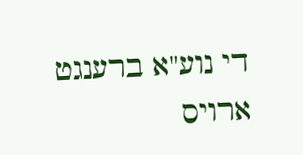די נוע"א ברענגט ארויס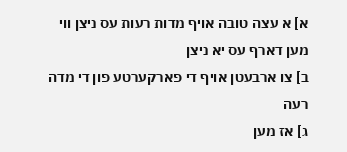א] א עצה טובה אויף מדות רעות עס ניצן ווי מען דארף עס יא ניצן
ב] צו ארבעטן אויף די פארקערטע פון די מדה רעה
ג] אז מען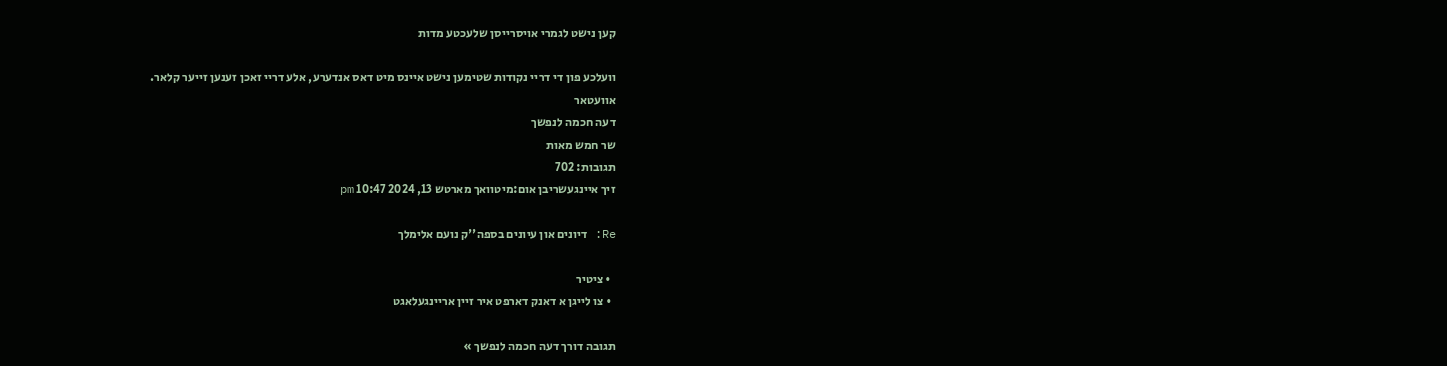קען נישט לגמרי אויסרייסן שלעכטע מדות

וועלכע פון די דריי נקודות שטימען נישט איינס מיט דאס אנדערע, אלע דריי זאכן זענען זייער קלאר.
אוועטאר
דעה חכמה לנפשך
שר חמש מאות
תגובות: 702
זיך איינגעשריבן אום:מיטוואך מארטש 13, 2024 10:47 pm

Re: דיונים און עיונים בספה''ק נועם אלימלך

  • ציטיר
  • צו לייגן א דאנק דארפט איר זיין אריינגעלאגט

תגובה דורך דעה חכמה לנפשך »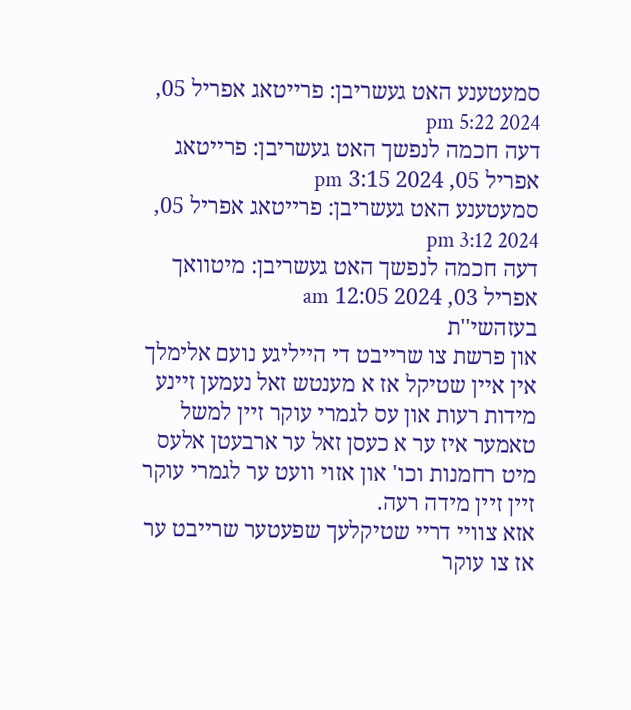סמעטענע האט געשריבן: פרייטאג אפריל 05, 2024 5:22 pm
דעה חכמה לנפשך האט געשריבן: פרייטאג אפריל 05, 2024 3:15 pm
סמעטענע האט געשריבן: פרייטאג אפריל 05, 2024 3:12 pm
דעה חכמה לנפשך האט געשריבן: מיטוואך אפריל 03, 2024 12:05 am
בעזהשי''ת
און פרשת צו שרייבט די הייליגע נועם אלימלך אין איין שטיקל אז א מענטש זאל נעמען זיינע מידות רעות און עס לגמרי עוקר זיין למשל טאמער איז ער א כעסן זאל ער ארבעטן אלעס מיט רחמנות וכו' און אזוי וועט ער לגמרי עוקר זיין זיין מידה רעה.
אזא צוויי דריי שטיקלעך שפעטער שרייבט ער אז צו עוקר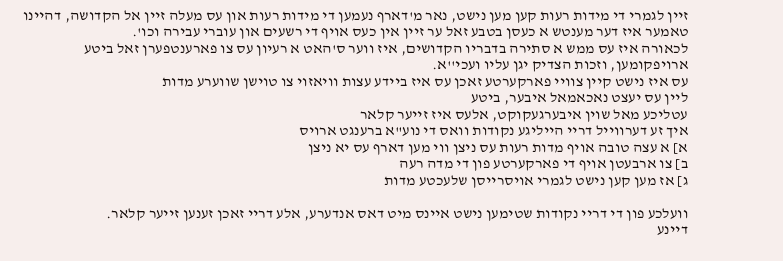זיין לגמרי די מידות רעות קען מען נישט, נאר מ'דארף נעמען די מידות רעות און עס מעלה זיין אל הקדושה, דהיינו טאמער איז דער מענטש א כעסן בטבע זאל ער זיין אין כעס אויף די רשעים און עוברי עבירה וכו'.
לכאורה איז עס ממש א סתירה בדבריו הקדושים, איז ווער ס'האט א רעיון עס צו פארענטפערן זאל ביטע ארויפקומען, וזכות הצדיק יגן עליו ועכי''א.
עס איז נישט קיין צוויי פארקערטע זאכן עס איז ביידע עצות וויאזוי צו טוישן שווערע מדות
ליין עס יעצט נאכאמאל איבער, ביטע
עטליכע מאל שוין איבערגעקוקט, אלעס איז זייער קלאר
איך זע דערווייל דריי הייליגע נקודות וואס די נוע"א ברענגט ארויס
א] א עצה טובה אויף מדות רעות עס ניצן ווי מען דארף עס יא ניצן
ב] צו ארבעטן אויף די פארקערטע פון די מדה רעה
ג] אז מען קען נישט לגמרי אויסרייסן שלעכטע מדות

וועלכע פון די דריי נקודות שטימען נישט איינס מיט דאס אנדערע, אלע דריי זאכן זענען זייער קלאר.
דיינע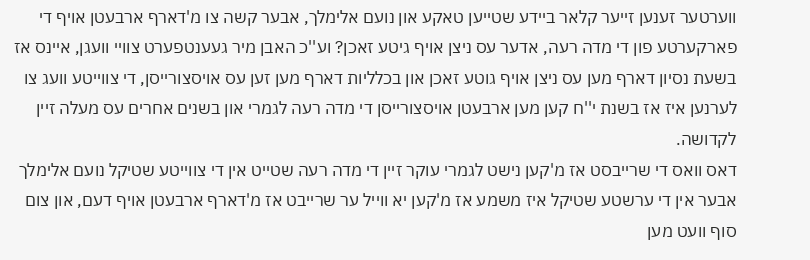ווערטער זענען זייער קלאר ביידע שטייען טאקע און נועם אלימלך, אבער קשה צו מ'דארף ארבעטן אויף די פארקערטע פון די מדה רעה, אדער עס ניצן אויף גיטע זאכן? וע''כ האבן מיר געענטפערט צוויי וועגן, איינס אז בשעת נסיון דארף מען עס ניצן אויף גוטע זאכן און בכלליות דארף מען זען עס אויסצורייסן, די צווייטע וועג צו לערנען איז אז בשנת י''ח קען מען ארבעטן אויסצורייסן די מדה רעה לגמרי און בשנים אחרים עס מעלה זיין לקדושה.
דאס וואס די שרייבסט אז מ'קען נישט לגמרי עוקר זיין די מדה רעה שטייט אין די צווייטע שטיקל נועם אלימלך אבער אין די ערשטע שטיקל איז משמע אז מ'קען יא ווייל ער שרייבט אז מ'דארף ארבעטן אויף דעם, און צום סוף וועט מען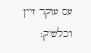עס עוקר זיין וכלש''ק: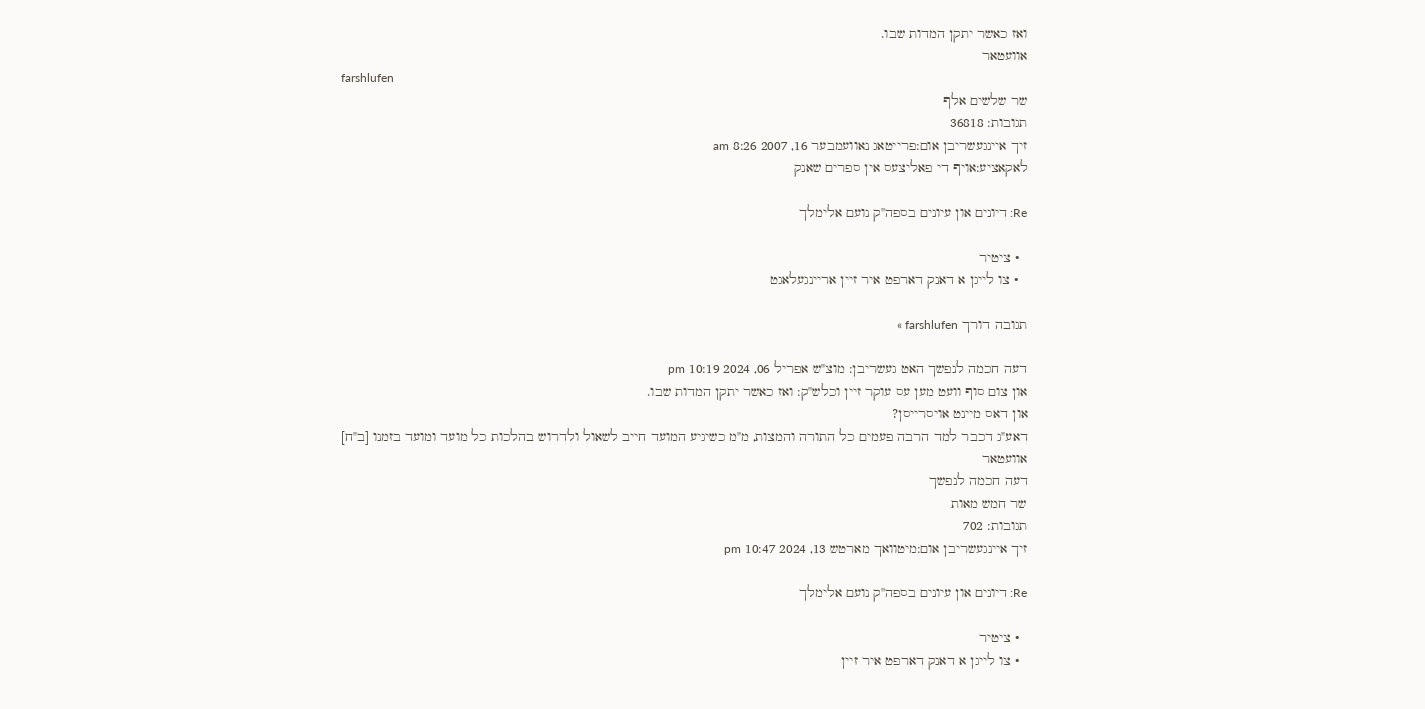ואז כאשר יתקן המדות שבו.
אוועטאר
farshlufen
שר שלשים אלף
תגובות: 36818
זיך איינגעשריבן אום:פרייטאג נאוועמבער 16, 2007 8:26 am
לאקאציע:אויף די פאליצעס אין ספרים שאנק

Re: דיונים און עיונים בספה''ק נועם אלימלך

  • ציטיר
  • צו לייגן א דאנק דארפט איר זיין אריינגעלאגט

תגובה דורך farshlufen »

דעה חכמה לנפשך האט געשריבן: מוצ"ש אפריל 06, 2024 10:19 pm
און צום סוף וועט מען עס עוקר זיין וכלש''ק: ואז כאשר יתקן המדות שבו.
און דאס מיינט אויסרייסן?
דאע"ג דכבר למד הרבה פעמים כל התורה והמצות, מ"מ כשיגיע המועד חייב לשאול ולדרוש בהלכות כל מועד ומועד בזמנו [ב"ח]
אוועטאר
דעה חכמה לנפשך
שר חמש מאות
תגובות: 702
זיך איינגעשריבן אום:מיטוואך מארטש 13, 2024 10:47 pm

Re: דיונים און עיונים בספה''ק נועם אלימלך

  • ציטיר
  • צו לייגן א דאנק דארפט איר זיין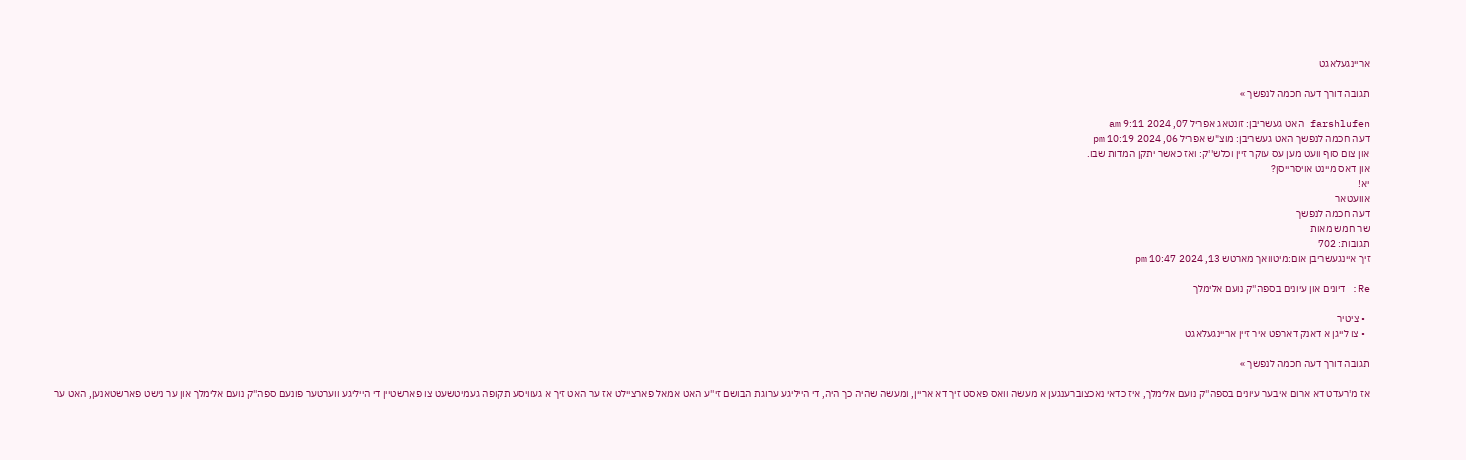אריינגעלאגט

תגובה דורך דעה חכמה לנפשך »

farshlufen האט געשריבן: זונטאג אפריל 07, 2024 9:11 am
דעה חכמה לנפשך האט געשריבן: מוצ"ש אפריל 06, 2024 10:19 pm
און צום סוף וועט מען עס עוקר זיין וכלש''ק: ואז כאשר יתקן המדות שבו.
און דאס מיינט אויסרייסן?
יא!
אוועטאר
דעה חכמה לנפשך
שר חמש מאות
תגובות: 702
זיך איינגעשריבן אום:מיטוואך מארטש 13, 2024 10:47 pm

Re: דיונים און עיונים בספה''ק נועם אלימלך

  • ציטיר
  • צו לייגן א דאנק דארפט איר זיין אריינגעלאגט

תגובה דורך דעה חכמה לנפשך »

אז מ'רעדט דא ארום איבער עיונים בספה''ק נועם אלימלך, איז כדאי נאכצוברענגען א מעשה וואס פאסט זיך דא אריין, ומעשה שהיה כך היה, די הייליגע ערוגת הבושם זי''ע האט אמאל פארציילט אז ער האט זיך א געוויסע תקופה געמיטשעט צו פארשטיין די הייליגע ווערטער פונעם ספה''ק נועם אלימלך און ער נישט פארשטאנען, האט ער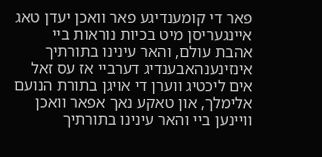פאר די קומענדיגע פאר וואכן יעדן טאג איינגעריסן מיט בכיות נוראות ביי אהבת עולם, והאר עינינו בתורתיך אינזינענהאבענדיג דערביי אז עס זאל אים ליכטיג ווערן די אויגן בתורת הנועם אלימלך, און טאקע נאך אפאר וואכן וויינען ביי והאר עינינו בתורתיך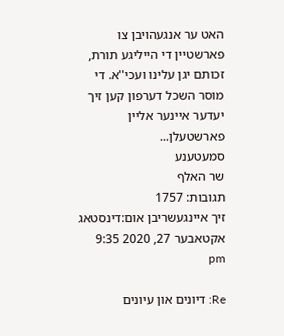האט ער אנגעהויבן צו פארשטיין די הייליגע תורת, זכותם יגן עלינו ועכי''א. די מוסר השכל דערפון קען זיך יעדער איינער אליין פארשטעלן...
סמעטענע
שר האלף
תגובות: 1757
זיך איינגעשריבן אום:דינסטאג אקטאבער 27, 2020 9:35 pm

Re: דיונים און עיונים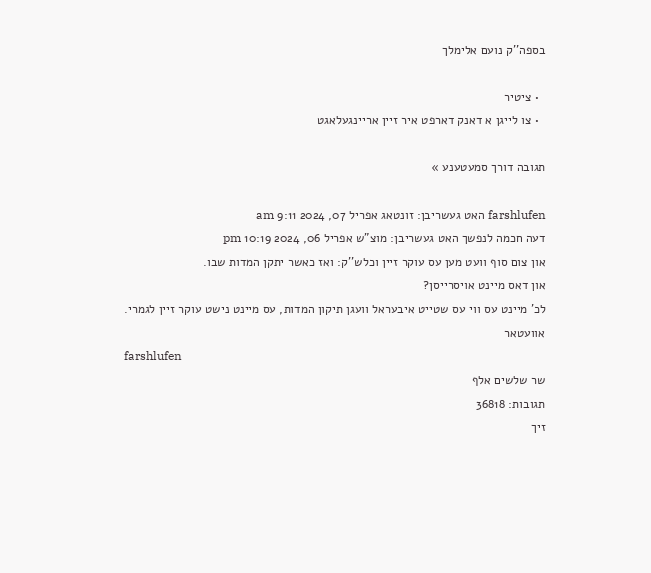בספה''ק נועם אלימלך

  • ציטיר
  • צו לייגן א דאנק דארפט איר זיין אריינגעלאגט

תגובה דורך סמעטענע »

farshlufen האט געשריבן: זונטאג אפריל 07, 2024 9:11 am
דעה חכמה לנפשך האט געשריבן: מוצ"ש אפריל 06, 2024 10:19 pm
און צום סוף וועט מען עס עוקר זיין וכלש''ק: ואז כאשר יתקן המדות שבו.
און דאס מיינט אויסרייסן?
לכ' מיינט עס ווי עס שטייט איבעראל וועגן תיקון המדות, עס מיינט נישט עוקר זיין לגמרי.
אוועטאר
farshlufen
שר שלשים אלף
תגובות: 36818
זיך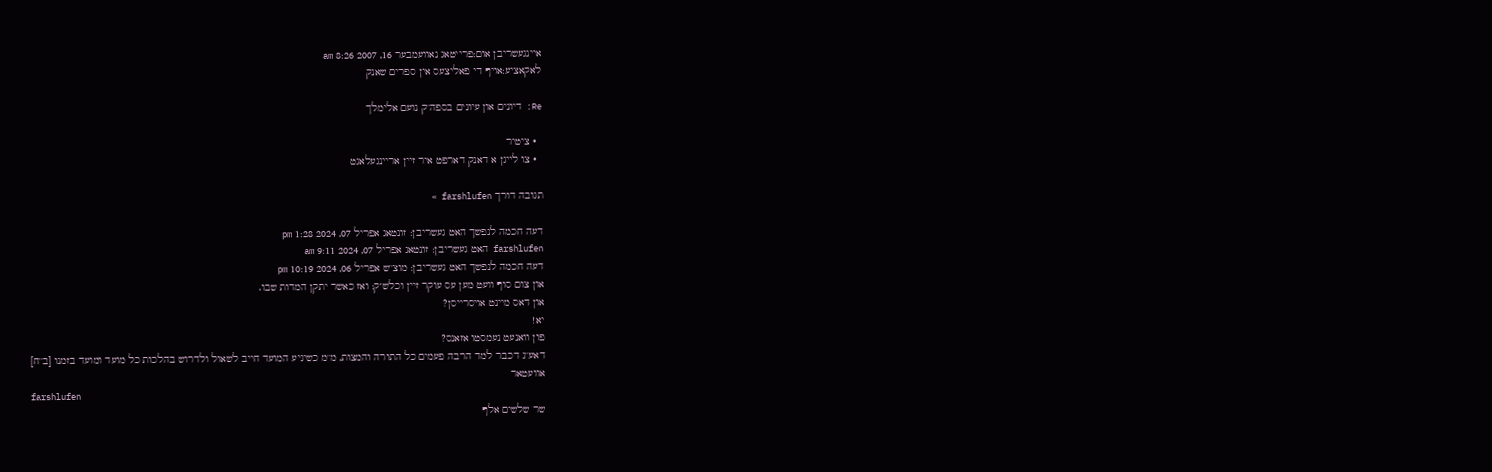איינגעשריבן אום:פרייטאג נאוועמבער 16, 2007 8:26 am
לאקאציע:אויף די פאליצעס אין ספרים שאנק

Re: דיונים און עיונים בספה''ק נועם אלימלך

  • ציטיר
  • צו לייגן א דאנק דארפט איר זיין אריינגעלאגט

תגובה דורך farshlufen »

דעה חכמה לנפשך האט געשריבן: זונטאג אפריל 07, 2024 1:28 pm
farshlufen האט געשריבן: זונטאג אפריל 07, 2024 9:11 am
דעה חכמה לנפשך האט געשריבן: מוצ"ש אפריל 06, 2024 10:19 pm
און צום סוף וועט מען עס עוקר זיין וכלש''ק: ואז כאשר יתקן המדות שבו.
און דאס מיינט אויסרייסן?
יא!
פון וואנעט נעמסטו אזאנס?
דאע"ג דכבר למד הרבה פעמים כל התורה והמצות, מ"מ כשיגיע המועד חייב לשאול ולדרוש בהלכות כל מועד ומועד בזמנו [ב"ח]
אוועטאר
farshlufen
שר שלשים אלף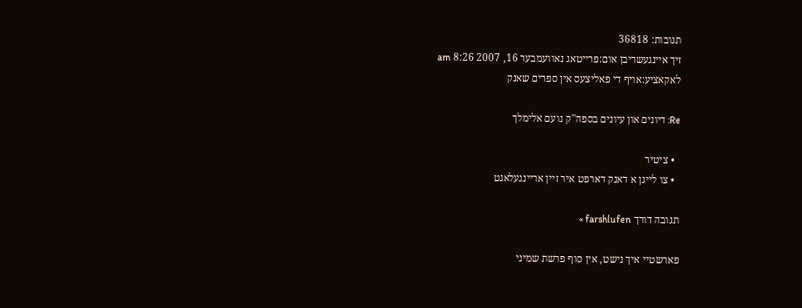תגובות: 36818
זיך איינגעשריבן אום:פרייטאג נאוועמבער 16, 2007 8:26 am
לאקאציע:אויף די פאליצעס אין ספרים שאנק

Re: דיונים און עיונים בספה''ק נועם אלימלך

  • ציטיר
  • צו לייגן א דאנק דארפט איר זיין אריינגעלאגט

תגובה דורך farshlufen »

פארשטיי איך נישט, אין סוף פרשת שמיני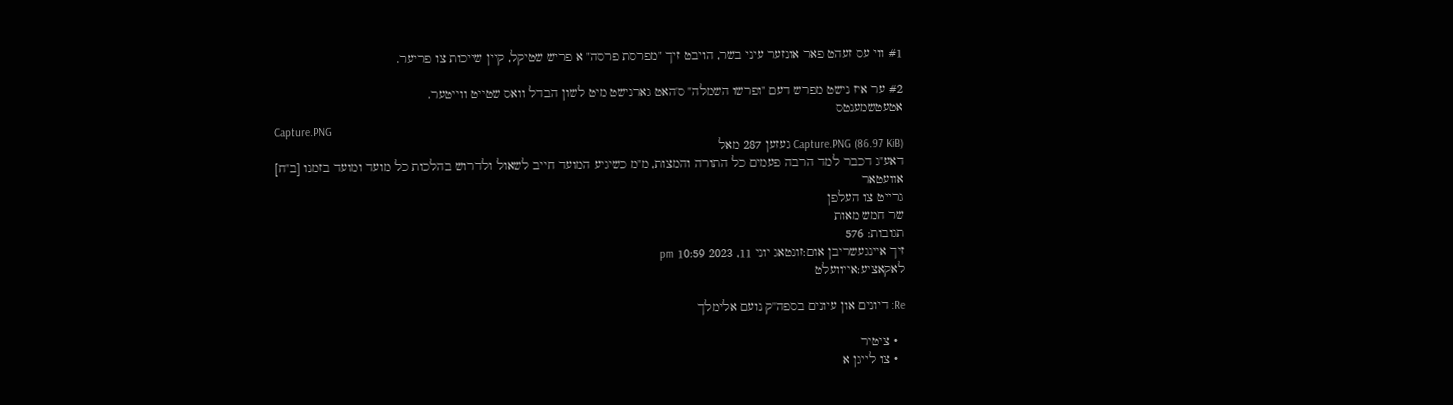#1 ווי עס זעהט פאר אונזער עיני בשר, הויבט זיך "מפרסת פרסה" א פריש שטיקל, קיין שייכות צו פריער.

#2 ער איז נישט מפרש דעם "ופרשו השמלה" ס'האט גארנישט מיט לשון הבדל וואס שטייט ווייטער.
אטעטשמענטס
Capture.PNG
Capture.PNG (86.97 KiB) געזען 287 מאל
דאע"ג דכבר למד הרבה פעמים כל התורה והמצות, מ"מ כשיגיע המועד חייב לשאול ולדרוש בהלכות כל מועד ומועד בזמנו [ב"ח]
אוועטאר
גרייט צו העלפן
שר חמש מאות
תגובות: 576
זיך איינגעשריבן אום:זונטאג יוני 11, 2023 10:59 pm
לאקאציע:אייוועלט

Re: דיונים און עיונים בספה''ק נועם אלימלך

  • ציטיר
  • צו לייגן א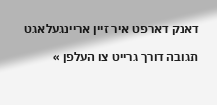דאנק דארפט איר זיין אריינגעלאגט

תגובה דורך גרייט צו העלפן »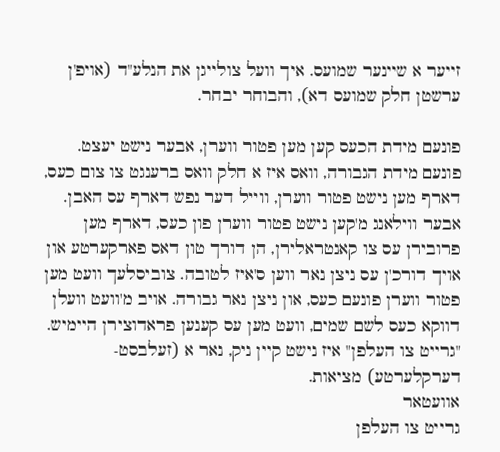זייער א שיינער שמועס. איך וועל צולייגן את הנלע"ד (אויפ'ן ערשטן חלק שמועס דא), והבוחר יבחר.

פונעם מידת הכעס קען מען פטור ווערן, אבער נישט יעצט. פונעם מידת הגבורה, וואס איז א חלק וואס ברענגט צו צום כעס, דארף מען נישט פטור ווערן, ווייל דער נפש דארף עס האבן. אבער ווילאנג מ'קען נישט פטור ווערן פון כעס, דארף מען פרובירן עס צו קאנטראלירן, הן דורך טון דאס פארקערטע און אויך דורכ'ן עס ניצן נאר ווען ס'איז לטובה. צוביסלעך וועט מען פטור ווערן פונעם כעס, און ניצן נאר גבורה. אויב מ'וועט וועלן דווקא כעס לשם שמים, וועט מען עס קענען פראדוצירן היימיש.
"גרייט צו העלפן" איז נישט קיין ניק, נאר א (זעלבסט-דערקלערטע) מציאות.
אוועטאר
גרייט צו העלפן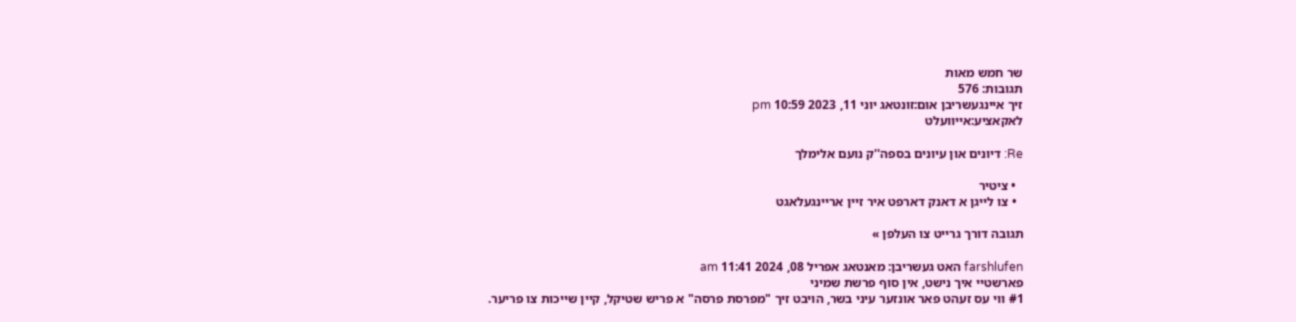שר חמש מאות
תגובות: 576
זיך איינגעשריבן אום:זונטאג יוני 11, 2023 10:59 pm
לאקאציע:אייוועלט

Re: דיונים און עיונים בספה''ק נועם אלימלך

  • ציטיר
  • צו לייגן א דאנק דארפט איר זיין אריינגעלאגט

תגובה דורך גרייט צו העלפן »

farshlufen האט געשריבן: מאנטאג אפריל 08, 2024 11:41 am
פארשטיי איך נישט, אין סוף פרשת שמיני
#1 ווי עס זעהט פאר אונזער עיני בשר, הויבט זיך "מפרסת פרסה" א פריש שטיקל, קיין שייכות צו פריער.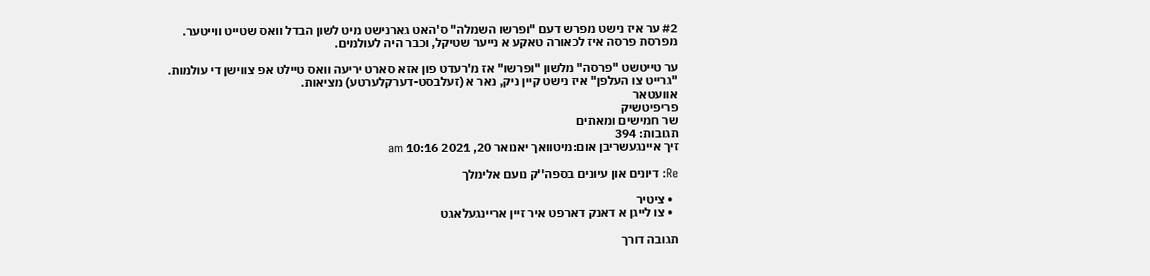#2 ער איז נישט מפרש דעם "ופרשו השמלה" ס'האט גארנישט מיט לשון הבדל וואס שטייט ווייטער.
מפרסת פרסה איז לכאורה טאקע א נייער שטיקל, וכבר היה לעולמים.

ער טייטשט "פרסה" מלשון "ופרשו" אז מ'רעדט פון אזא סארט יריעה וואס טיילט אפ צווישן די עולמות.
"גרייט צו העלפן" איז נישט קיין ניק, נאר א (זעלבסט-דערקלערטע) מציאות.
אוועטאר
פריפיטשיק
שר חמישים ומאתים
תגובות: 394
זיך איינגעשריבן אום:מיטוואך יאנואר 20, 2021 10:16 am

Re: דיונים און עיונים בספה''ק נועם אלימלך

  • ציטיר
  • צו לייגן א דאנק דארפט איר זיין אריינגעלאגט

תגובה דורך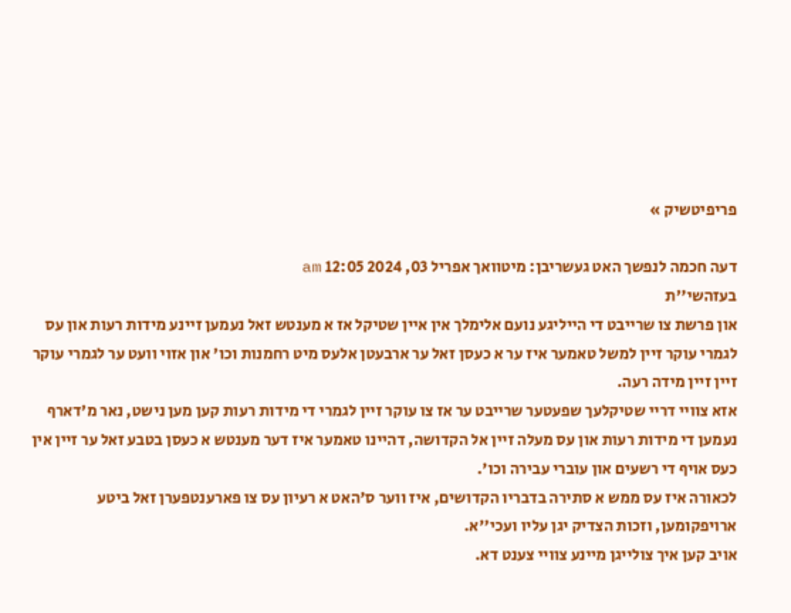פריפיטשיק »

דעה חכמה לנפשך האט געשריבן: מיטוואך אפריל 03, 2024 12:05 am
בעזהשי''ת
און פרשת צו שרייבט די הייליגע נועם אלימלך אין איין שטיקל אז א מענטש זאל נעמען זיינע מידות רעות און עס לגמרי עוקר זיין למשל טאמער איז ער א כעסן זאל ער ארבעטן אלעס מיט רחמנות וכו' און אזוי וועט ער לגמרי עוקר זיין זיין מידה רעה.
אזא צוויי דריי שטיקלעך שפעטער שרייבט ער אז צו עוקר זיין לגמרי די מידות רעות קען מען נישט, נאר מ'דארף נעמען די מידות רעות און עס מעלה זיין אל הקדושה, דהיינו טאמער איז דער מענטש א כעסן בטבע זאל ער זיין אין כעס אויף די רשעים און עוברי עבירה וכו'.
לכאורה איז עס ממש א סתירה בדבריו הקדושים, איז ווער ס'האט א רעיון עס צו פארענטפערן זאל ביטע ארויפקומען, וזכות הצדיק יגן עליו ועכי''א.
אויב קען איך צולייגן מיינע צוויי צענט דא.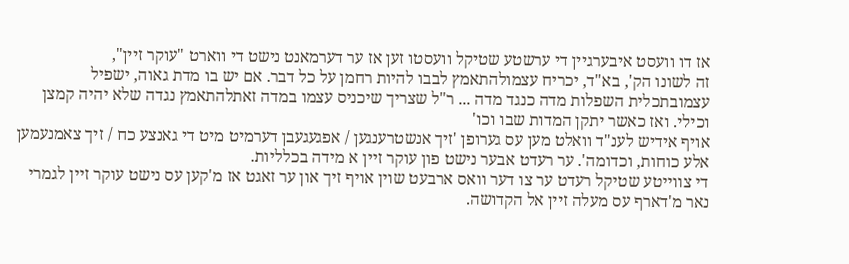אז דו וועסט איבערגיין די ערשטע שטיקל וועסטו זען אז ער דערמאנט נישט די ווארט "עוקר זיין",
זה לשונו הק', בא"ד, יכריח עצמולהתאמץ לבבו להיות רחמן על כל דבר. אם יש בו מדת גאוה, ישפיל עצמובתכלית השפלות מדה כנגד מדה ... ר"ל שצריך שיכניס עצמו במדה זאתלהתאמץ נגדה שלא יהיה קמצן וכילי. ואז כאשר יתקן המדות שבו וכו'
אויף אידיש לענ"ד וואלט מען עס גערופן 'זיך אנשטרענגען / אפגעגעבן דערמיט מיט די גאנצע כח / זיך צאמנעמען אלע כוחות, וכדומה'. ער רעדט אבער נישט פון עוקר זיין א מידה בכלליות.
די צווייטע שטיקל רעדט ער צו דער וואס ארבעט שוין אויף זיך און ער זאגט אז מ'קען עס נישט עוקר זיין לגמרי נאר מ'דארף עס מעלה זיין אל הקדושה.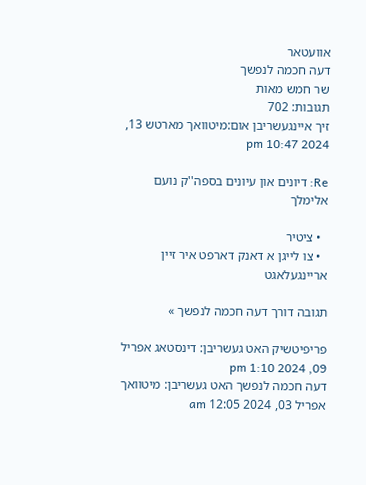אוועטאר
דעה חכמה לנפשך
שר חמש מאות
תגובות: 702
זיך איינגעשריבן אום:מיטוואך מארטש 13, 2024 10:47 pm

Re: דיונים און עיונים בספה''ק נועם אלימלך

  • ציטיר
  • צו לייגן א דאנק דארפט איר זיין אריינגעלאגט

תגובה דורך דעה חכמה לנפשך »

פריפיטשיק האט געשריבן: דינסטאג אפריל 09, 2024 1:10 pm
דעה חכמה לנפשך האט געשריבן: מיטוואך אפריל 03, 2024 12:05 am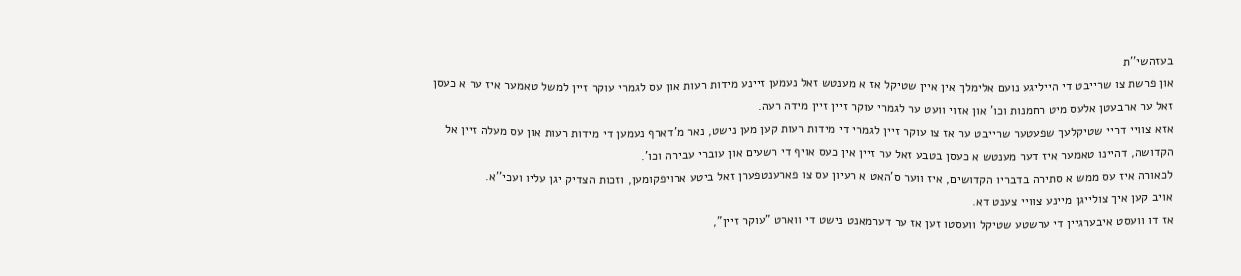בעזהשי''ת
און פרשת צו שרייבט די הייליגע נועם אלימלך אין איין שטיקל אז א מענטש זאל נעמען זיינע מידות רעות און עס לגמרי עוקר זיין למשל טאמער איז ער א כעסן זאל ער ארבעטן אלעס מיט רחמנות וכו' און אזוי וועט ער לגמרי עוקר זיין זיין מידה רעה.
אזא צוויי דריי שטיקלעך שפעטער שרייבט ער אז צו עוקר זיין לגמרי די מידות רעות קען מען נישט, נאר מ'דארף נעמען די מידות רעות און עס מעלה זיין אל הקדושה, דהיינו טאמער איז דער מענטש א כעסן בטבע זאל ער זיין אין כעס אויף די רשעים און עוברי עבירה וכו'.
לכאורה איז עס ממש א סתירה בדבריו הקדושים, איז ווער ס'האט א רעיון עס צו פארענטפערן זאל ביטע ארויפקומען, וזכות הצדיק יגן עליו ועכי''א.
אויב קען איך צולייגן מיינע צוויי צענט דא.
אז דו וועסט איבערגיין די ערשטע שטיקל וועסטו זען אז ער דערמאנט נישט די ווארט "עוקר זיין",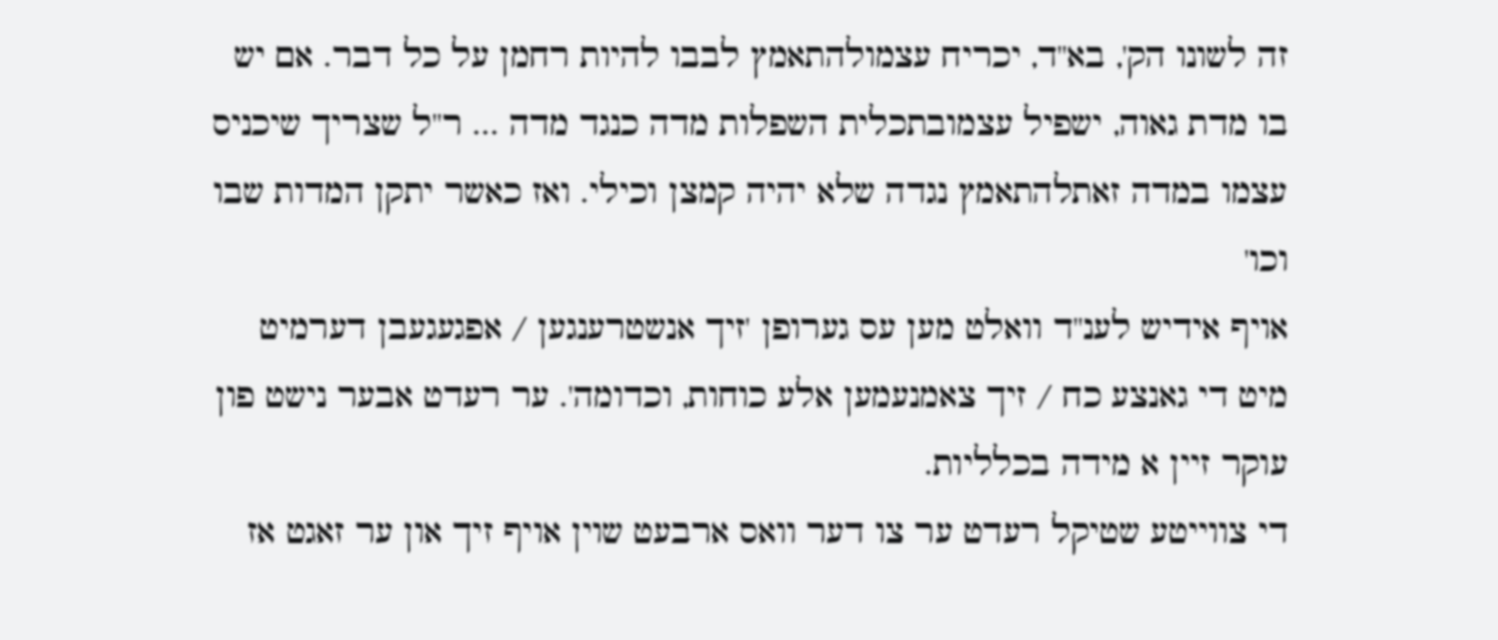זה לשונו הק', בא"ד, יכריח עצמולהתאמץ לבבו להיות רחמן על כל דבר. אם יש בו מדת גאוה, ישפיל עצמובתכלית השפלות מדה כנגד מדה ... ר"ל שצריך שיכניס עצמו במדה זאתלהתאמץ נגדה שלא יהיה קמצן וכילי. ואז כאשר יתקן המדות שבו וכו'
אויף אידיש לענ"ד וואלט מען עס גערופן 'זיך אנשטרענגען / אפגעגעבן דערמיט מיט די גאנצע כח / זיך צאמנעמען אלע כוחות, וכדומה'. ער רעדט אבער נישט פון עוקר זיין א מידה בכלליות.
די צווייטע שטיקל רעדט ער צו דער וואס ארבעט שוין אויף זיך און ער זאגט אז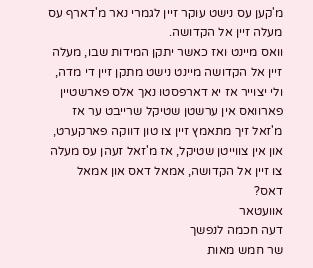מ'קען עס נישט עוקר זיין לגמרי נאר מ'דארף עס מעלה זיין אל הקדושה.
וואס מיינט ואז כאשר יתקן המידות שבו, מעלה זיין אל הקדושה מיינט נישט מתקן זיין די מדה, ולי יצוייר אז יא דארפסטו נאך אלס פארשטיין פארוואס אין ערשטן שטיקל שרייבט ער אז מ'זאל זיך מתאמץ זיין צו טון דווקה פארקערט, און אין צווייטן שטיקל, אז מ'זאל זעהן עס מעלה צו זיין אל הקדושה, אמאל דאס און אמאל דאס?
אוועטאר
דעה חכמה לנפשך
שר חמש מאות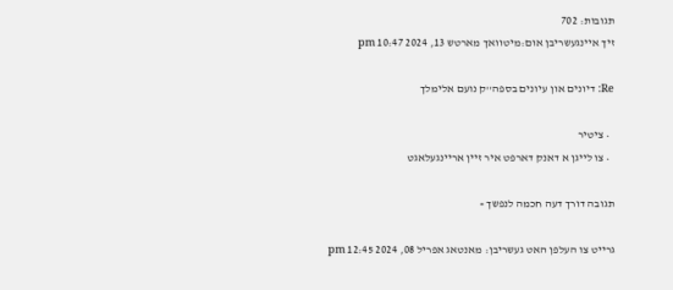תגובות: 702
זיך איינגעשריבן אום:מיטוואך מארטש 13, 2024 10:47 pm

Re: דיונים און עיונים בספה''ק נועם אלימלך

  • ציטיר
  • צו לייגן א דאנק דארפט איר זיין אריינגעלאגט

תגובה דורך דעה חכמה לנפשך »

גרייט צו העלפן האט געשריבן: מאנטאג אפריל 08, 2024 12:45 pm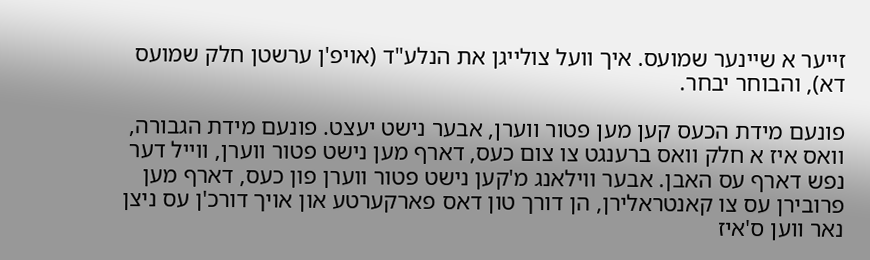זייער א שיינער שמועס. איך וועל צולייגן את הנלע"ד (אויפ'ן ערשטן חלק שמועס דא), והבוחר יבחר.

פונעם מידת הכעס קען מען פטור ווערן, אבער נישט יעצט. פונעם מידת הגבורה, וואס איז א חלק וואס ברענגט צו צום כעס, דארף מען נישט פטור ווערן, ווייל דער נפש דארף עס האבן. אבער ווילאנג מ'קען נישט פטור ווערן פון כעס, דארף מען פרובירן עס צו קאנטראלירן, הן דורך טון דאס פארקערטע און אויך דורכ'ן עס ניצן נאר ווען ס'איז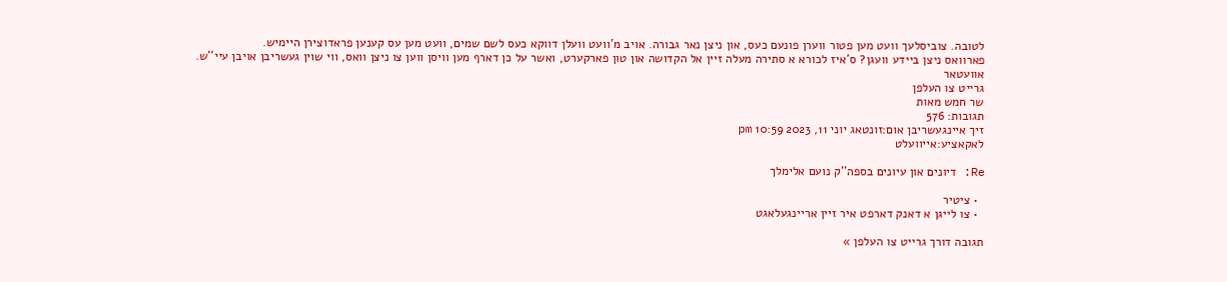לטובה. צוביסלעך וועט מען פטור ווערן פונעם כעס, און ניצן נאר גבורה. אויב מ'וועט וועלן דווקא כעס לשם שמים, וועט מען עס קענען פראדוצירן היימיש.
פארוואס ניצן ביידע וועגן? ס'איז לכורא א סתירה מעלה זיין אל הקדושה און טון פארקערט, ואשר על כן דארף מען וויסן ווען צו ניצן וואס, ווי שוין געשריבן אויבן עיי''ש.
אוועטאר
גרייט צו העלפן
שר חמש מאות
תגובות: 576
זיך איינגעשריבן אום:זונטאג יוני 11, 2023 10:59 pm
לאקאציע:אייוועלט

Re: דיונים און עיונים בספה''ק נועם אלימלך

  • ציטיר
  • צו לייגן א דאנק דארפט איר זיין אריינגעלאגט

תגובה דורך גרייט צו העלפן »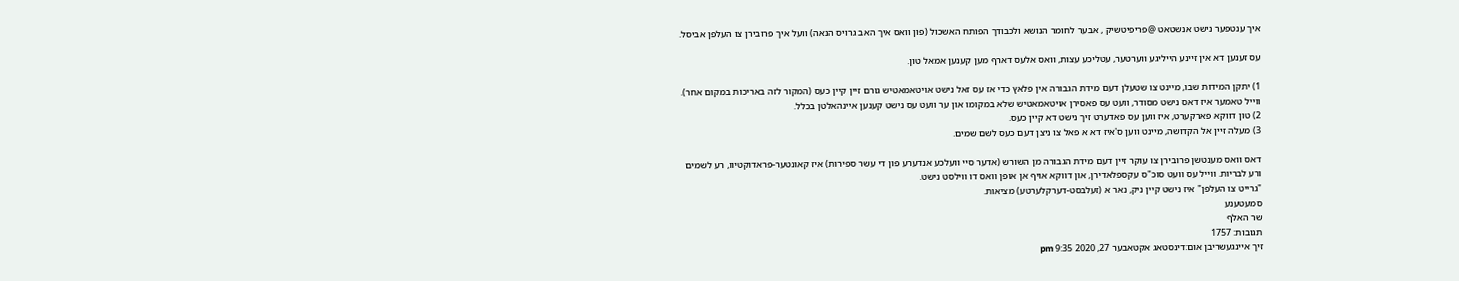איך ענטפער נישט אנשטאט @פריפיטשיק , אבער לחומר הנושא ולכבודך הפותח האשכול (פון וואס איך האב גרויס הנאה) וועל איך פרובירן צו העלפן אביסל.

עס זענען דא אין זיינע הייליגע ווערטער, עטליכע עצות, וואס אלעס דארף מען קענען אמאל טון.

1) יתקן המידות שבו, מיינט צו שטעלן דעם מידת הגבורה אין פלאץ כדי אז עס זאל נישט אויטאמאטיש גורם זיין קיין כעס (המקור לזה באריכות במקום אחר). ווייל טאמער איז דאס נישט מסודר, וועט עס פאסירן אויטאמאטיש שלא במקומו און ער וועט עס נישט קענען איינהאלטן בכלל.
2) טון דווקא פארקערט, איז ווען עס פאדערט זיך נישט דא קיין כעס.
3) מעלה זיין אל הקדושה, מיינט ווען ס'איז דא א פאל צו ניצן דעם כעס לשם שמים.

דאס וואס מענטשן פרובירן צו עוקר זיין דעם מידת הגבורה מן השורש (אדער סיי וועלכע אנדערע פון די עשר ספירות) איז קאונטער-פראדוקטיוו, רע לשמים ורע לבריות. ווייל עס וועט סוכ"ס עקספלאדירן, און דווקא אויף אן אופן וואס דו ווילסט נישט.
"גרייט צו העלפן" איז נישט קיין ניק, נאר א (זעלבסט-דערקלערטע) מציאות.
סמעטענע
שר האלף
תגובות: 1757
זיך איינגעשריבן אום:דינסטאג אקטאבער 27, 2020 9:35 pm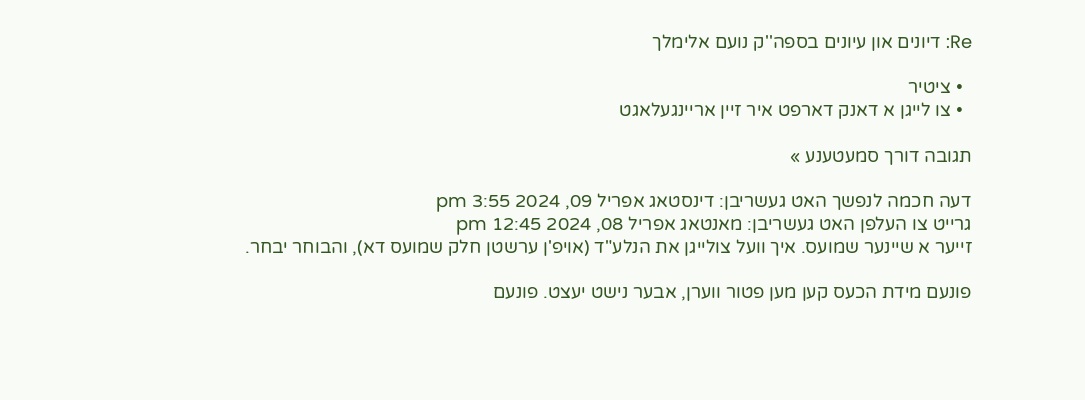Re: דיונים און עיונים בספה''ק נועם אלימלך

  • ציטיר
  • צו לייגן א דאנק דארפט איר זיין אריינגעלאגט

תגובה דורך סמעטענע »

דעה חכמה לנפשך האט געשריבן: דינסטאג אפריל 09, 2024 3:55 pm
גרייט צו העלפן האט געשריבן: מאנטאג אפריל 08, 2024 12:45 pm
זייער א שיינער שמועס. איך וועל צולייגן את הנלע"ד (אויפ'ן ערשטן חלק שמועס דא), והבוחר יבחר.

פונעם מידת הכעס קען מען פטור ווערן, אבער נישט יעצט. פונעם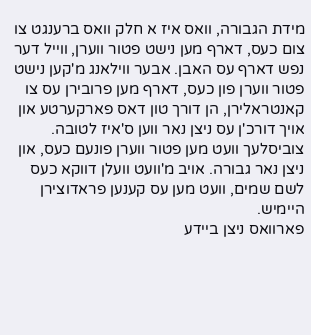מידת הגבורה, וואס איז א חלק וואס ברענגט צו צום כעס, דארף מען נישט פטור ווערן, ווייל דער נפש דארף עס האבן. אבער ווילאנג מ'קען נישט פטור ווערן פון כעס, דארף מען פרובירן עס צו קאנטראלירן, הן דורך טון דאס פארקערטע און אויך דורכ'ן עס ניצן נאר ווען ס'איז לטובה. צוביסלעך וועט מען פטור ווערן פונעם כעס, און ניצן נאר גבורה. אויב מ'וועט וועלן דווקא כעס לשם שמים, וועט מען עס קענען פראדוצירן היימיש.
פארוואס ניצן ביידע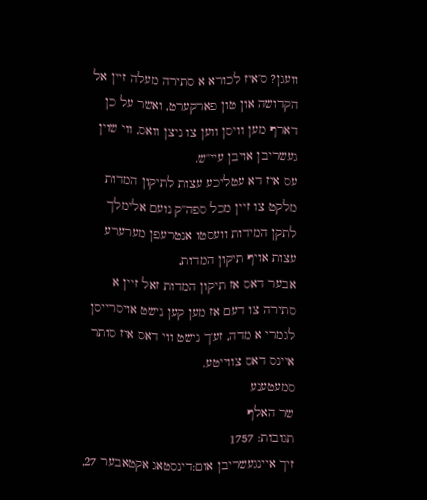וועגן? ס'איז לכורא א סתירה מעלה זיין אל הקדושה און טון פארקערט, ואשר על כן דארף מען וויסן ווען צו ניצן וואס, ווי שוין געשריבן אויבן עיי''ש.
עס איז דא עטליכע עצות לתיקון המדות
מלקט צו זיין מכל ספה''ק נועם אלימלך לתקן המידות וועסטו אנטרעפן מערערע עצות אויף תיקון המדות,
אבער דאס אז תיקון המדות זאל זיין א סתירה צו דעם אז מען קען נישט אויסרייסן לגמרי א מדה, זע'ך נישט ווי דאס איז סותר איינס דאס צווייטע.
סמעטענע
שר האלף
תגובות: 1757
זיך איינגעשריבן אום:דינסטאג אקטאבער 27,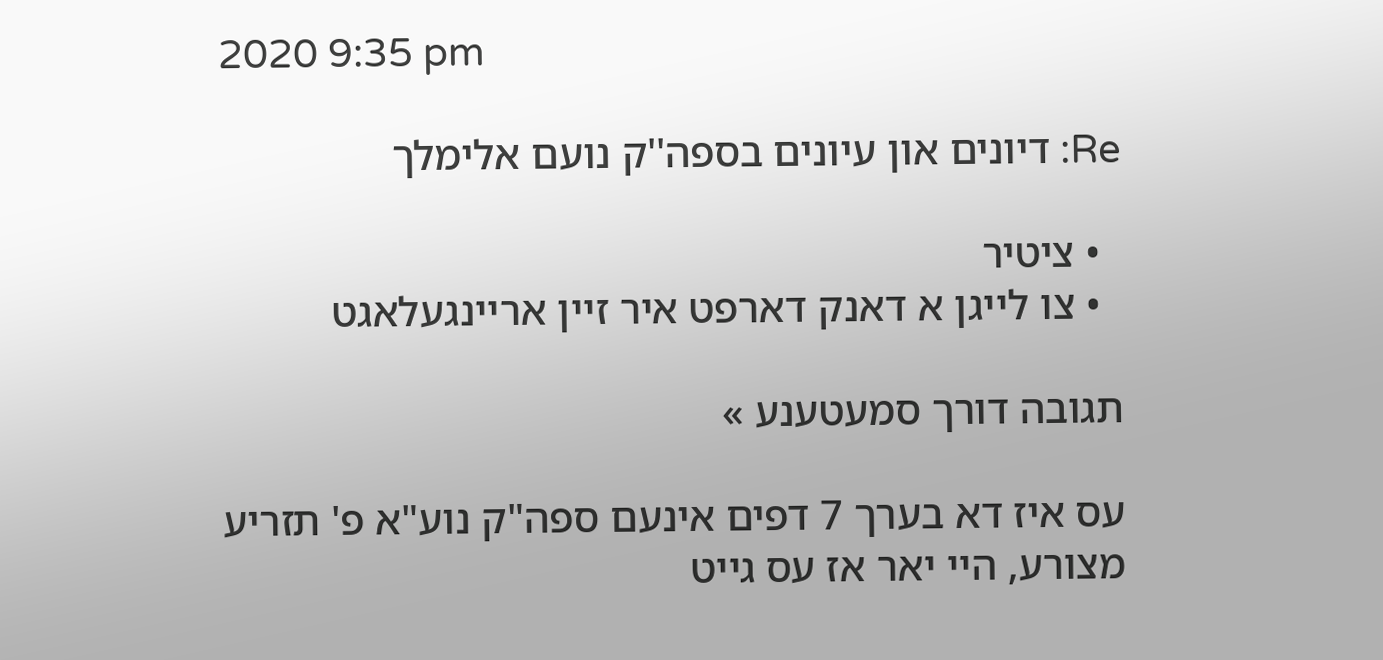2020 9:35 pm

Re: דיונים און עיונים בספה''ק נועם אלימלך

  • ציטיר
  • צו לייגן א דאנק דארפט איר זיין אריינגעלאגט

תגובה דורך סמעטענע »

עס איז דא בערך 7 דפים אינעם ספה"ק נוע"א פ' תזריע מצורע, היי יאר אז עס גייט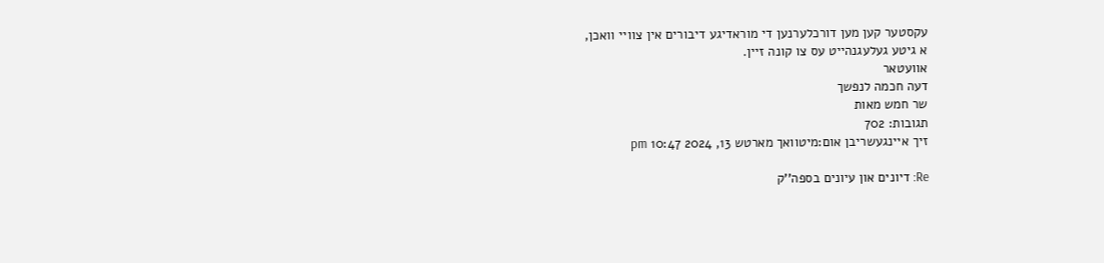עקסטער קען מען דורכלערנען די מוראדיגע דיבורים אין צוויי וואכן,
א גיטע געלעגנהייט עס צו קונה זיין.
אוועטאר
דעה חכמה לנפשך
שר חמש מאות
תגובות: 702
זיך איינגעשריבן אום:מיטוואך מארטש 13, 2024 10:47 pm

Re: דיונים און עיונים בספה''ק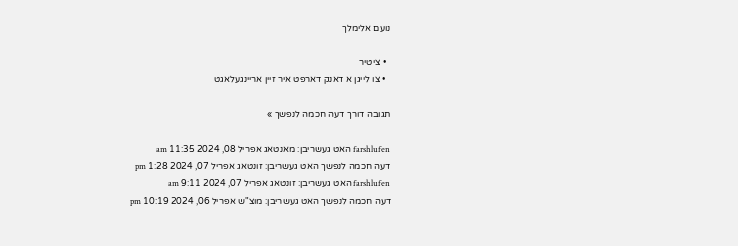נועם אלימלך

  • ציטיר
  • צו לייגן א דאנק דארפט איר זיין אריינגעלאגט

תגובה דורך דעה חכמה לנפשך »

farshlufen האט געשריבן: מאנטאג אפריל 08, 2024 11:35 am
דעה חכמה לנפשך האט געשריבן: זונטאג אפריל 07, 2024 1:28 pm
farshlufen האט געשריבן: זונטאג אפריל 07, 2024 9:11 am
דעה חכמה לנפשך האט געשריבן: מוצ"ש אפריל 06, 2024 10:19 pm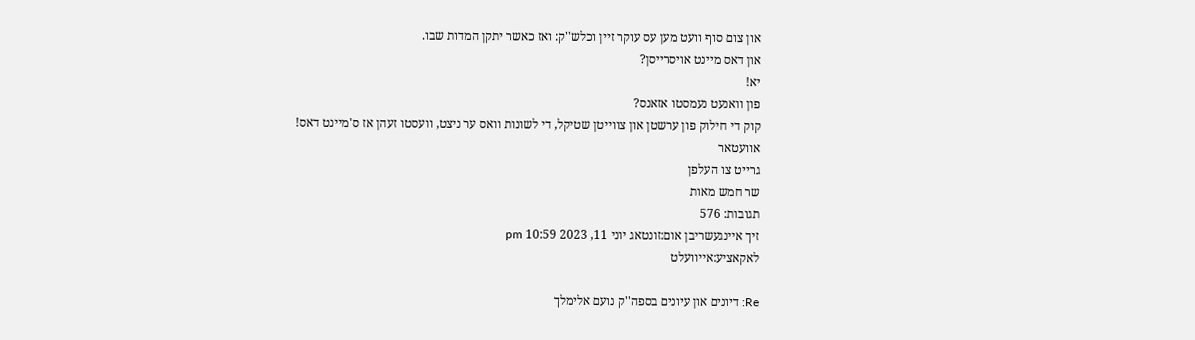און צום סוף וועט מען עס עוקר זיין וכלש''ק: ואז כאשר יתקן המדות שבו.
און דאס מיינט אויסרייסן?
יא!
פון וואנעט נעמסטו אזאנס?
קוק די חילוק פון ערשטן און צווייטן שטיקל, די לשונות וואס ער ניצט, וועסטו זעהן אז ס'מיינט דאס!
אוועטאר
גרייט צו העלפן
שר חמש מאות
תגובות: 576
זיך איינגעשריבן אום:זונטאג יוני 11, 2023 10:59 pm
לאקאציע:אייוועלט

Re: דיונים און עיונים בספה''ק נועם אלימלך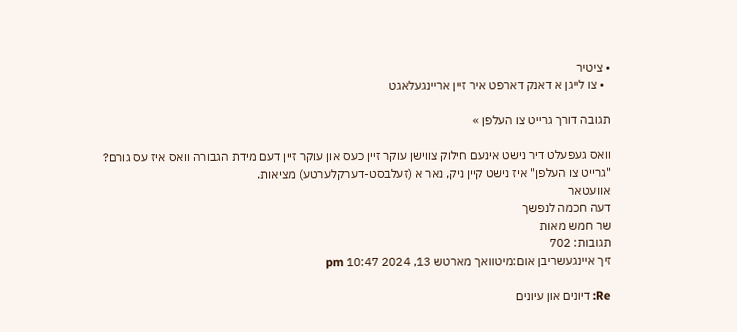• ציטיר
  • צו לייגן א דאנק דארפט איר זיין אריינגעלאגט

תגובה דורך גרייט צו העלפן »

וואס געפעלט דיר נישט אינעם חילוק צווישן עוקר זיין כעס און עוקר זיין דעם מידת הגבורה וואס איז עס גורם?
"גרייט צו העלפן" איז נישט קיין ניק, נאר א (זעלבסט-דערקלערטע) מציאות.
אוועטאר
דעה חכמה לנפשך
שר חמש מאות
תגובות: 702
זיך איינגעשריבן אום:מיטוואך מארטש 13, 2024 10:47 pm

Re: דיונים און עיונים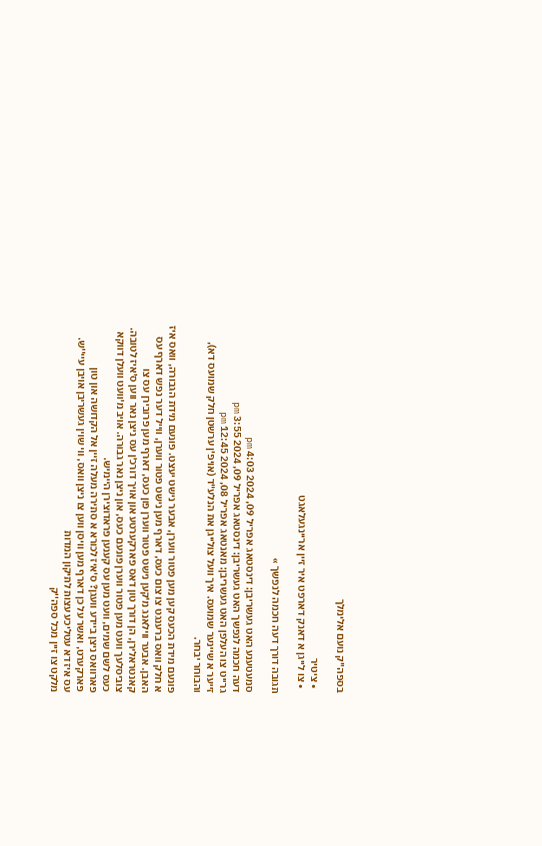בספה''ק נועם אלימלך

  • ציטיר
  • צו לייגן א דאנק דארפט איר זיין אריינגעלאגט

תגובה דורך דעה חכמה לנפשך »

סמעטענע האט געשריבן: דינסטאג אפריל 09, 2024 4:03 pm
דעה חכמה לנפשך האט געשריבן: דינסטאג אפריל 09, 2024 3:55 pm
גרייט צו העלפן האט געשריבן: מאנטאג אפריל 08, 2024 12:45 pm
זייער א שיינער שמועס. איך וועל צולייגן את הנלע"ד (אויפ'ן ערשטן חלק שמועס דא), והבוחר יבחר.

פונעם מידת הכעס קען מען פטור ווערן, אבער נישט יעצט. פונעם מידת הגבורה, וואס איז א חלק וואס ברענגט צו צום כעס, דארף מען נישט פטור ווערן, ווייל דער נפש דארף עס האבן. אבער ווילאנג מ'קען נישט פטור ווערן פון כעס, דארף מען פרובירן עס צו קאנטראלירן, הן דורך טון דאס פארקערטע און אויך דורכ'ן עס ניצן נאר ווען ס'איז לטובה. צוביסלעך וועט מען פטור ווערן פונעם כעס, און ניצן נאר גבורה. אויב מ'וועט וועלן דווקא כעס לשם שמים, וועט מען עס קענען פראדוצירן היימיש.
פארוואס ניצן ביידע וועגן? ס'איז לכורא א סתירה מעלה זיין אל הקדושה און טון פארקערט, ואשר על כן דארף מען וויסן ווען צו ניצן וואס, ווי שוין געשריבן אויבן עיי''ש.
עס איז דא עטליכע עצות לתיקון המדות
מלקט צו זיין מכל ספה''ק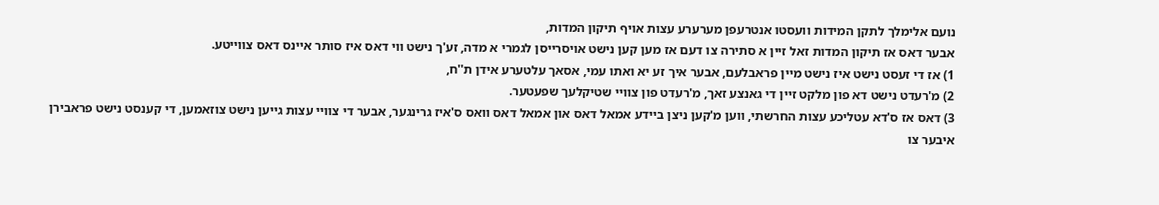נועם אלימלך לתקן המידות וועסטו אנטרעפן מערערע עצות אויף תיקון המדות,
אבער דאס אז תיקון המדות זאל זיין א סתירה צו דעם אז מען קען נישט אויסרייסן לגמרי א מדה, זע'ך נישט ווי דאס איז סותר איינס דאס צווייטע.
1) אז די זעסט נישט איז נישט מיין פראבלעם, אבער איך זע יא ואתו עמי, אסאך עלטערע אידן ת''ח,
2) מ'רעדט נישט דא פון מלקט זיין די גאנצע זאך, מ'רעדט פון צוויי שטיקלעך שפעטער.
3) דאס אז ס'דא עטליכע עצות החרשתי, ווען מ'קען ניצן ביידע אמאל דאס און אמאל דאס וואס ס'איז גרינגער, אבער די צוויי עצות גייען נישט צוזאמען, די קענסט נישט פראבירן איבער צו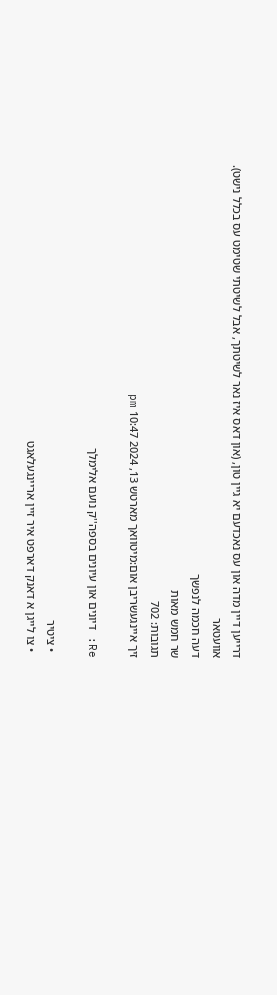דרייען דיין מדה און עס נאכדעם יא גיין טון, (און דאס איז נאר לשיטתך, אבל לשיטתי שטימט עס בכלל נישט).
אוועטאר
דעה חכמה לנפשך
שר חמש מאות
תגובות: 702
זיך איינגעשריבן אום:מיטוואך מארטש 13, 2024 10:47 pm

Re: דיונים און עיונים בספה''ק נועם אלימלך

  • ציטיר
  • צו לייגן א דאנק דארפט איר זיין אריינגעלאגט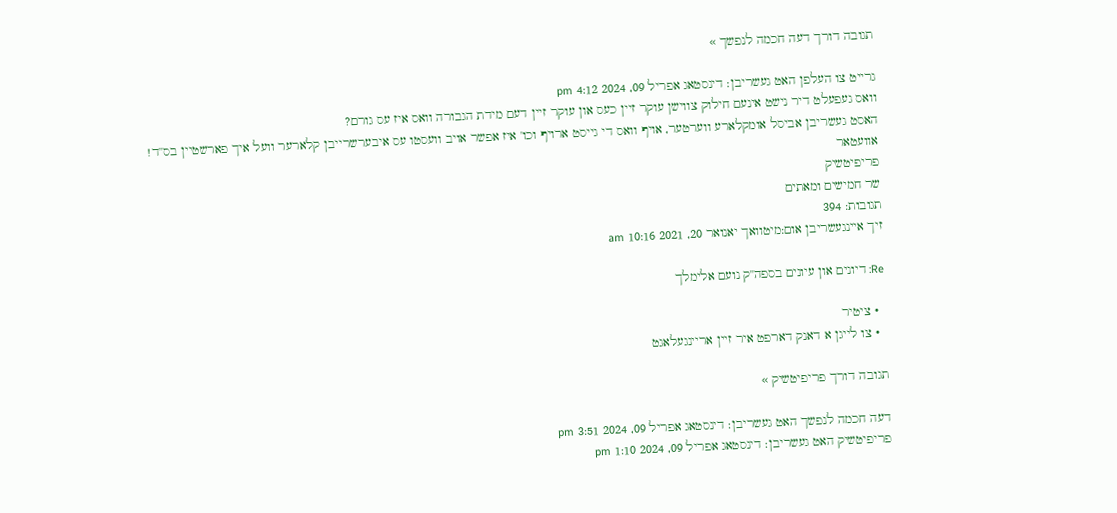תגובה דורך דעה חכמה לנפשך »

גרייט צו העלפן האט געשריבן: דינסטאג אפריל 09, 2024 4:12 pm
וואס געפעלט דיר נישט אינעם חילוק צווישן עוקר זיין כעס און עוקר זיין דעם מידת הגבורה וואס איז עס גורם?
האסט געשריבן אביסל אומקלארע ווערטער, אויף וואס די גייסט ארויף וכו' איז אפשר אויב וועסטו עס איבערשרייבן קלארער וועל איך פארשטיין בס''ד!
אוועטאר
פריפיטשיק
שר חמישים ומאתים
תגובות: 394
זיך איינגעשריבן אום:מיטוואך יאנואר 20, 2021 10:16 am

Re: דיונים און עיונים בספה''ק נועם אלימלך

  • ציטיר
  • צו לייגן א דאנק דארפט איר זיין אריינגעלאגט

תגובה דורך פריפיטשיק »

דעה חכמה לנפשך האט געשריבן: דינסטאג אפריל 09, 2024 3:51 pm
פריפיטשיק האט געשריבן: דינסטאג אפריל 09, 2024 1:10 pm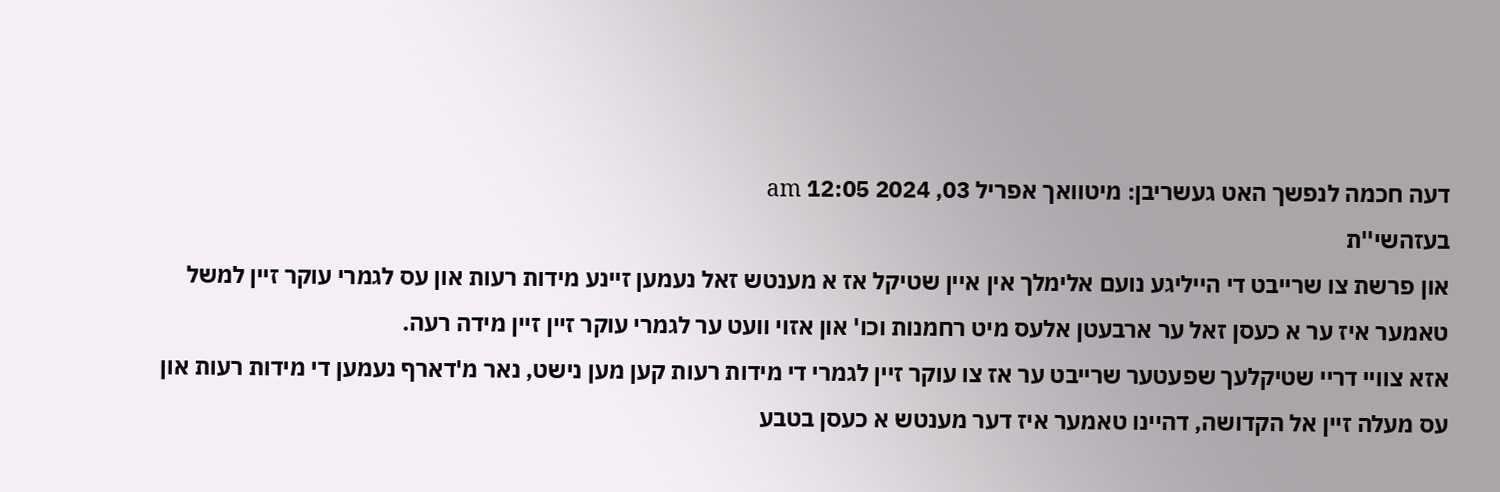דעה חכמה לנפשך האט געשריבן: מיטוואך אפריל 03, 2024 12:05 am
בעזהשי''ת
און פרשת צו שרייבט די הייליגע נועם אלימלך אין איין שטיקל אז א מענטש זאל נעמען זיינע מידות רעות און עס לגמרי עוקר זיין למשל טאמער איז ער א כעסן זאל ער ארבעטן אלעס מיט רחמנות וכו' און אזוי וועט ער לגמרי עוקר זיין זיין מידה רעה.
אזא צוויי דריי שטיקלעך שפעטער שרייבט ער אז צו עוקר זיין לגמרי די מידות רעות קען מען נישט, נאר מ'דארף נעמען די מידות רעות און עס מעלה זיין אל הקדושה, דהיינו טאמער איז דער מענטש א כעסן בטבע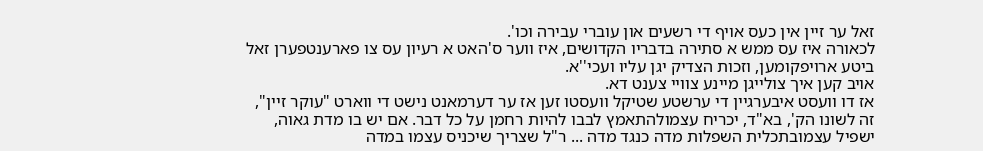זאל ער זיין אין כעס אויף די רשעים און עוברי עבירה וכו'.
לכאורה איז עס ממש א סתירה בדבריו הקדושים, איז ווער ס'האט א רעיון עס צו פארענטפערן זאל ביטע ארויפקומען, וזכות הצדיק יגן עליו ועכי''א.
אויב קען איך צולייגן מיינע צוויי צענט דא.
אז דו וועסט איבערגיין די ערשטע שטיקל וועסטו זען אז ער דערמאנט נישט די ווארט "עוקר זיין",
זה לשונו הק', בא"ד, יכריח עצמולהתאמץ לבבו להיות רחמן על כל דבר. אם יש בו מדת גאוה, ישפיל עצמובתכלית השפלות מדה כנגד מדה ... ר"ל שצריך שיכניס עצמו במדה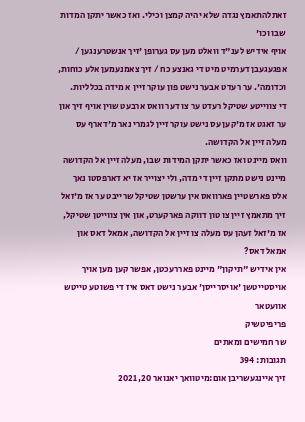זאתלהתאמץ נגדה שלא יהיה קמצן וכילי. ואז כאשר יתקן המדות שבו וכו'
אויף אידיש לענ"ד וואלט מען עס גערופן 'זיך אנשטרענגען / אפגעגעבן דערמיט מיט די גאנצע כח / זיך צאמנעמען אלע כוחות, וכדומה'. ער רעדט אבער נישט פון עוקר זיין א מידה בכלליות.
די צווייטע שטיקל רעדט ער צו דער וואס ארבעט שוין אויף זיך און ער זאגט אז מ'קען עס נישט עוקר זיין לגמרי נאר מ'דארף עס מעלה זיין אל הקדושה.
וואס מיינט ואז כאשר יתקן המידות שבו, מעלה זיין אל הקדושה מיינט נישט מתקן זיין די מדה, ולי יצוייר אז יא דארפסטו נאך אלס פארשטיין פארוואס אין ערשטן שטיקל שרייבט ער אז מ'זאל זיך מתאמץ זיין צו טון דווקה פארקערט, און אין צווייטן שטיקל, אז מ'זאל זעהן עס מעלה צו זיין אל הקדושה, אמאל דאס און אמאל דאס?
אין אידיש "תיקון" מיינט פאררעכטן, אפשר קען מען אויך אויסטייטשן 'אויסרייסן' אבער נישט דאס איז די פשוטע טייטש
אוועטאר
פריפיטשיק
שר חמישים ומאתים
תגובות: 394
זיך איינגעשריבן אום:מיטוואך יאנואר 20, 2021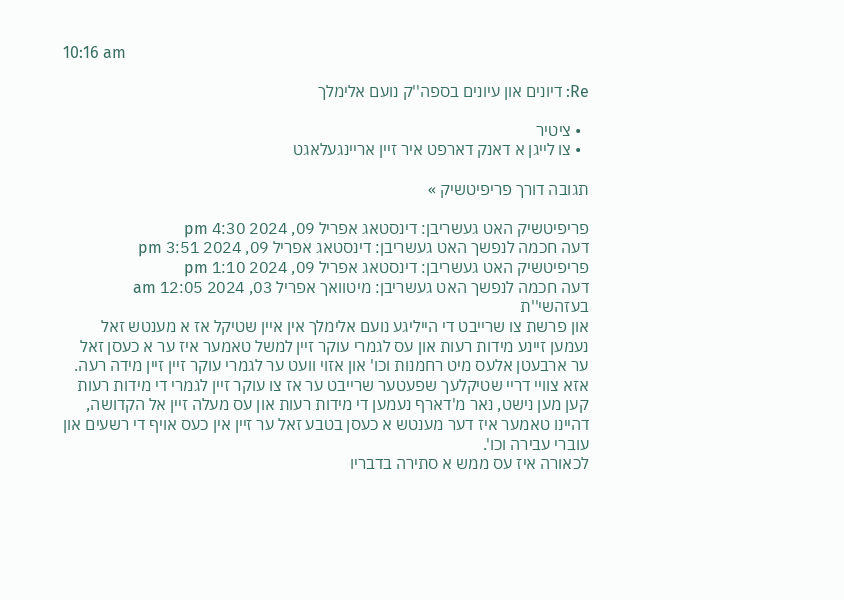10:16 am

Re: דיונים און עיונים בספה''ק נועם אלימלך

  • ציטיר
  • צו לייגן א דאנק דארפט איר זיין אריינגעלאגט

תגובה דורך פריפיטשיק »

פריפיטשיק האט געשריבן: דינסטאג אפריל 09, 2024 4:30 pm
דעה חכמה לנפשך האט געשריבן: דינסטאג אפריל 09, 2024 3:51 pm
פריפיטשיק האט געשריבן: דינסטאג אפריל 09, 2024 1:10 pm
דעה חכמה לנפשך האט געשריבן: מיטוואך אפריל 03, 2024 12:05 am
בעזהשי''ת
און פרשת צו שרייבט די הייליגע נועם אלימלך אין איין שטיקל אז א מענטש זאל נעמען זיינע מידות רעות און עס לגמרי עוקר זיין למשל טאמער איז ער א כעסן זאל ער ארבעטן אלעס מיט רחמנות וכו' און אזוי וועט ער לגמרי עוקר זיין זיין מידה רעה.
אזא צוויי דריי שטיקלעך שפעטער שרייבט ער אז צו עוקר זיין לגמרי די מידות רעות קען מען נישט, נאר מ'דארף נעמען די מידות רעות און עס מעלה זיין אל הקדושה, דהיינו טאמער איז דער מענטש א כעסן בטבע זאל ער זיין אין כעס אויף די רשעים און עוברי עבירה וכו'.
לכאורה איז עס ממש א סתירה בדבריו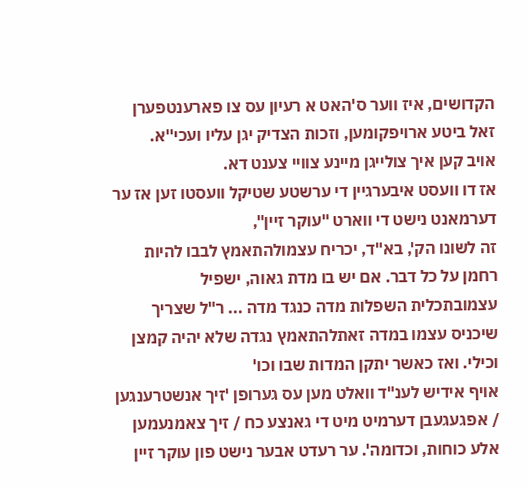הקדושים, איז ווער ס'האט א רעיון עס צו פארענטפערן זאל ביטע ארויפקומען, וזכות הצדיק יגן עליו ועכי''א.
אויב קען איך צולייגן מיינע צוויי צענט דא.
אז דו וועסט איבערגיין די ערשטע שטיקל וועסטו זען אז ער דערמאנט נישט די ווארט "עוקר זיין",
זה לשונו הק', בא"ד, יכריח עצמולהתאמץ לבבו להיות רחמן על כל דבר. אם יש בו מדת גאוה, ישפיל עצמובתכלית השפלות מדה כנגד מדה ... ר"ל שצריך שיכניס עצמו במדה זאתלהתאמץ נגדה שלא יהיה קמצן וכילי. ואז כאשר יתקן המדות שבו וכו'
אויף אידיש לענ"ד וואלט מען עס גערופן 'זיך אנשטרענגען / אפגעגעבן דערמיט מיט די גאנצע כח / זיך צאמנעמען אלע כוחות, וכדומה'. ער רעדט אבער נישט פון עוקר זיין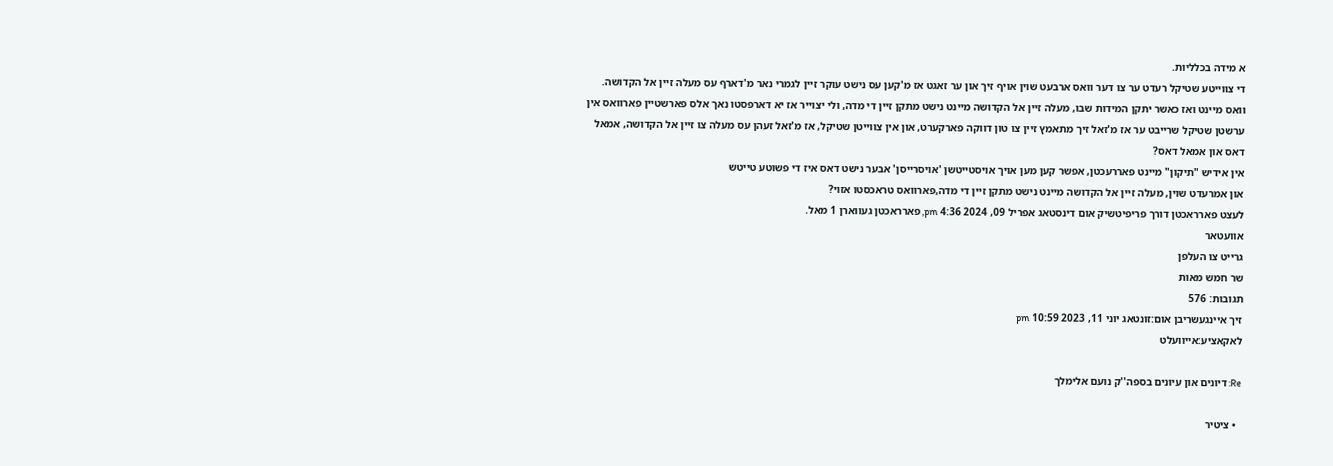א מידה בכלליות.
די צווייטע שטיקל רעדט ער צו דער וואס ארבעט שוין אויף זיך און ער זאגט אז מ'קען עס נישט עוקר זיין לגמרי נאר מ'דארף עס מעלה זיין אל הקדושה.
וואס מיינט ואז כאשר יתקן המידות שבו, מעלה זיין אל הקדושה מיינט נישט מתקן זיין די מדה, ולי יצוייר אז יא דארפסטו נאך אלס פארשטיין פארוואס אין ערשטן שטיקל שרייבט ער אז מ'זאל זיך מתאמץ זיין צו טון דווקה פארקערט, און אין צווייטן שטיקל, אז מ'זאל זעהן עס מעלה צו זיין אל הקדושה, אמאל דאס און אמאל דאס?
אין אידיש "תיקון" מיינט פאררעכטן, אפשר קען מען אויך אויסטייטשן 'אויסרייסן' אבער נישט דאס איז די פשוטע טייטש
און אמרעדט שוין, מעלה זיין אל הקדושה מיינט נישט מתקן זיין די מדה,פארוואס טראכסטו אזוי?
לעצט פארראכטן דורך פריפיטשיק אום דינסטאג אפריל 09, 2024 4:36 pm, פארראכטן געווארן 1 מאל.
אוועטאר
גרייט צו העלפן
שר חמש מאות
תגובות: 576
זיך איינגעשריבן אום:זונטאג יוני 11, 2023 10:59 pm
לאקאציע:אייוועלט

Re: דיונים און עיונים בספה''ק נועם אלימלך

  • ציטיר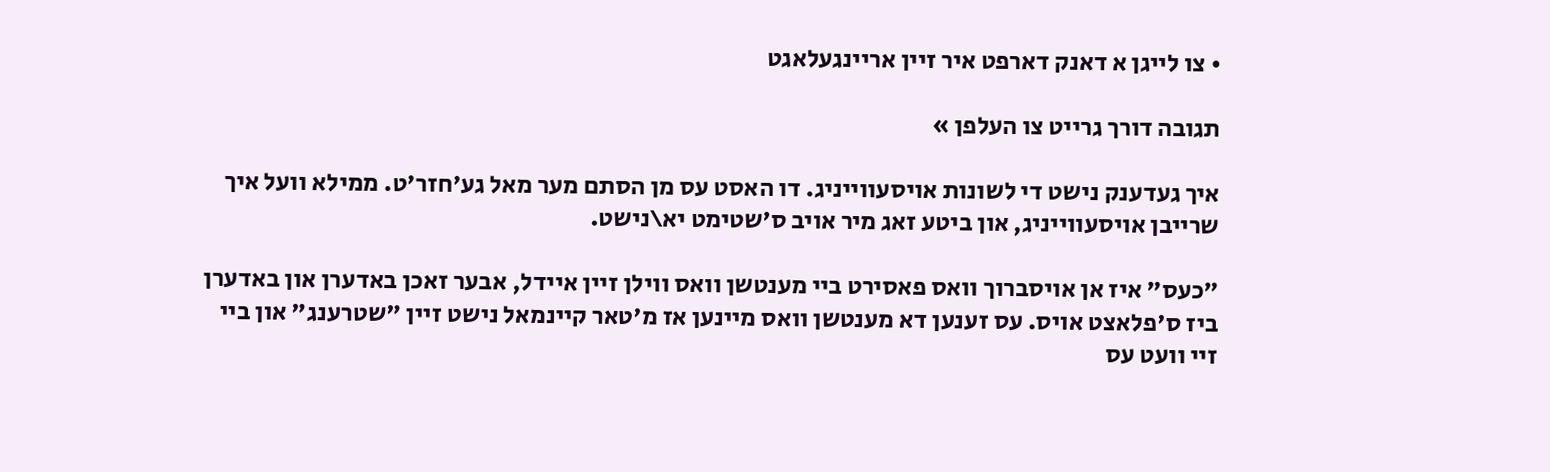• צו לייגן א דאנק דארפט איר זיין אריינגעלאגט

תגובה דורך גרייט צו העלפן »

איך געדענק נישט די לשונות אויסעווייניג. דו האסט עס מן הסתם מער מאל גע'חזר'ט. ממילא וועל איך שרייבן אויסעווייניג, און ביטע זאג מיר אויב ס'שטימט יא\נישט.

"כעס" איז אן אויסברוך וואס פאסירט ביי מענטשן וואס ווילן זיין איידל, אבער זאכן באדערן און באדערן ביז ס'פלאצט אויס. עס זענען דא מענטשן וואס מיינען אז מ'טאר קיינמאל נישט זיין "שטרענג" און ביי זיי וועט עס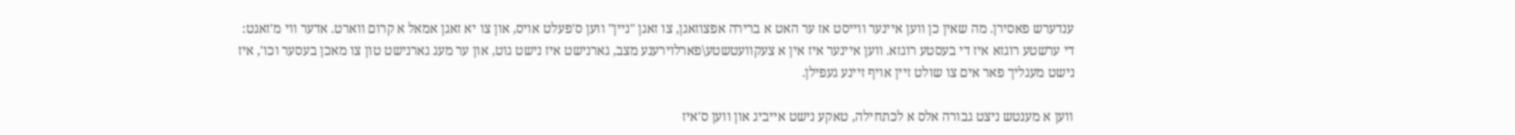ענדערש פאסירן. מה שאין כן ווען איינער ווייסט אז ער האט א ברירה אפצוזאגן, צו זאגן "ניין" ווען ס'פעלט אויס, און צו יא זאגן אמאל א קרום ווארט. אדער ווי מ'זאגט: די ערשטע רוגזא איז די בעסטע רוגזא. ווען איינער איז אין א צעקוועטשטע\פארלוירענע מצב, גארנישט איז נישט גוט, און ער מעג גארנישט טון צו מאכן בעסער וכו', איז נישט מעגליך פאר אים צו שולט זיין אויף זיינע געפילן.

ווען א מענטש ניצט גבורה אלס א לכתחילה, טאקע נישט אייביג און ווען ס'איז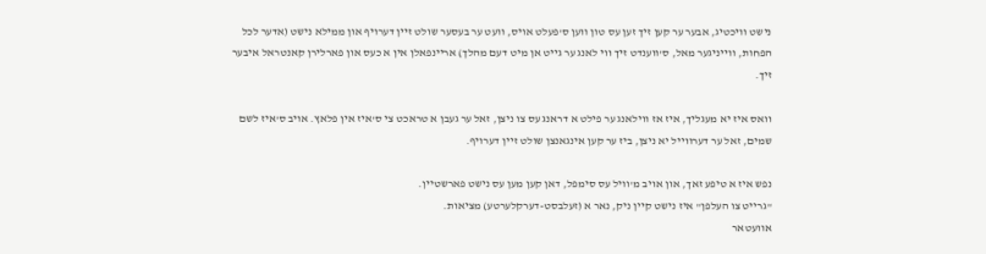נישט וויכטיג, אבער ער קען זיך זען עס טון ווען ס'פעלט אויס, וועט ער בעסער שולט זיין דערויף און ממילא נישט (אדער לכל הפחות, ווייניגער מאל, ס'ווענדט זיך ווי לאנג ער גייט אן מיט דעם מהלך) אריינפאלן אין א כעס און פארלירן קאנטראל איבער זיך.

וואס איז יא מעגליך, איז אז ווילאנג ער פילט א דראנג עס צו ניצן, זאל ער געבן א טראכט צי ס'איז אין פלאץ. אויב ס'איז לשם שמים, זאל ער דערווייל יא ניצן, ביז ער קען אינגאנצן שולט זיין דערויף.

נפש איז א טיפע זאך, און אויב מ'וויל עס סימפל, דאן קען מען עס נישט פארשטיין.
"גרייט צו העלפן" איז נישט קיין ניק, נאר א (זעלבסט-דערקלערטע) מציאות.
אוועטאר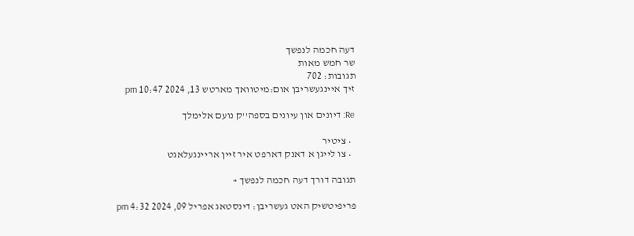דעה חכמה לנפשך
שר חמש מאות
תגובות: 702
זיך איינגעשריבן אום:מיטוואך מארטש 13, 2024 10:47 pm

Re: דיונים און עיונים בספה''ק נועם אלימלך

  • ציטיר
  • צו לייגן א דאנק דארפט איר זיין אריינגעלאגט

תגובה דורך דעה חכמה לנפשך »

פריפיטשיק האט געשריבן: דינסטאג אפריל 09, 2024 4:32 pm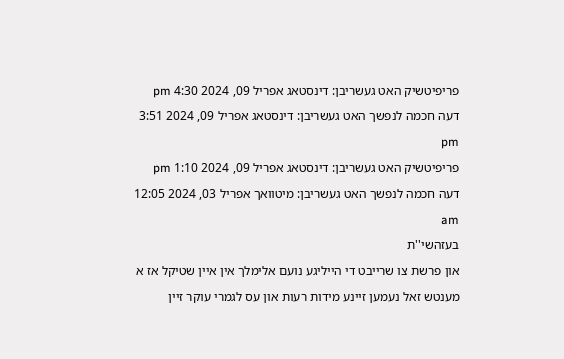פריפיטשיק האט געשריבן: דינסטאג אפריל 09, 2024 4:30 pm
דעה חכמה לנפשך האט געשריבן: דינסטאג אפריל 09, 2024 3:51 pm
פריפיטשיק האט געשריבן: דינסטאג אפריל 09, 2024 1:10 pm
דעה חכמה לנפשך האט געשריבן: מיטוואך אפריל 03, 2024 12:05 am
בעזהשי''ת
און פרשת צו שרייבט די הייליגע נועם אלימלך אין איין שטיקל אז א מענטש זאל נעמען זיינע מידות רעות און עס לגמרי עוקר זיין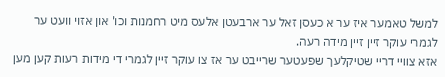למשל טאמער איז ער א כעסן זאל ער ארבעטן אלעס מיט רחמנות וכו' און אזוי וועט ער לגמרי עוקר זיין זיין מידה רעה.
אזא צוויי דריי שטיקלעך שפעטער שרייבט ער אז צו עוקר זיין לגמרי די מידות רעות קען מען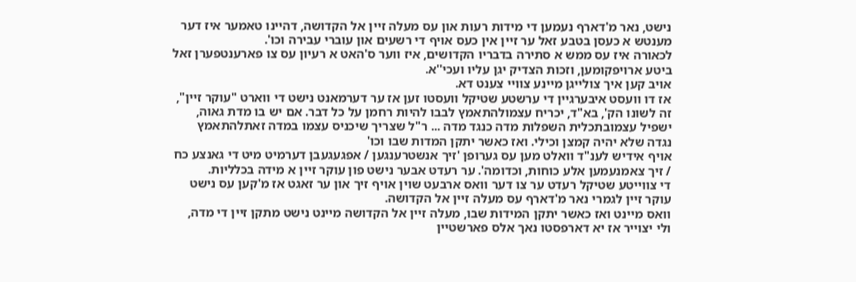נישט, נאר מ'דארף נעמען די מידות רעות און עס מעלה זיין אל הקדושה, דהיינו טאמער איז דער מענטש א כעסן בטבע זאל ער זיין אין כעס אויף די רשעים און עוברי עבירה וכו'.
לכאורה איז עס ממש א סתירה בדבריו הקדושים, איז ווער ס'האט א רעיון עס צו פארענטפערן זאל ביטע ארויפקומען, וזכות הצדיק יגן עליו ועכי''א.
אויב קען איך צולייגן מיינע צוויי צענט דא.
אז דו וועסט איבערגיין די ערשטע שטיקל וועסטו זען אז ער דערמאנט נישט די ווארט "עוקר זיין",
זה לשונו הק', בא"ד, יכריח עצמולהתאמץ לבבו להיות רחמן על כל דבר. אם יש בו מדת גאוה, ישפיל עצמובתכלית השפלות מדה כנגד מדה ... ר"ל שצריך שיכניס עצמו במדה זאתלהתאמץ נגדה שלא יהיה קמצן וכילי. ואז כאשר יתקן המדות שבו וכו'
אויף אידיש לענ"ד וואלט מען עס גערופן 'זיך אנשטרענגען / אפגעגעבן דערמיט מיט די גאנצע כח / זיך צאמנעמען אלע כוחות, וכדומה'. ער רעדט אבער נישט פון עוקר זיין א מידה בכלליות.
די צווייטע שטיקל רעדט ער צו דער וואס ארבעט שוין אויף זיך און ער זאגט אז מ'קען עס נישט עוקר זיין לגמרי נאר מ'דארף עס מעלה זיין אל הקדושה.
וואס מיינט ואז כאשר יתקן המידות שבו, מעלה זיין אל הקדושה מיינט נישט מתקן זיין די מדה, ולי יצוייר אז יא דארפסטו נאך אלס פארשטיין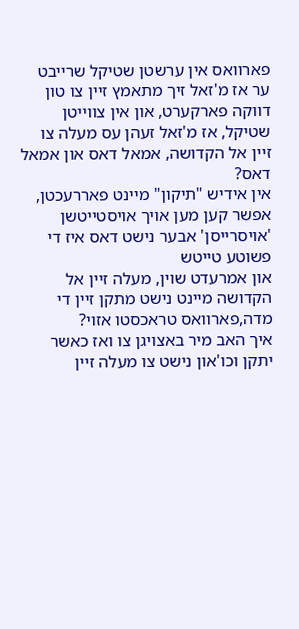פארוואס אין ערשטן שטיקל שרייבט ער אז מ'זאל זיך מתאמץ זיין צו טון דווקה פארקערט, און אין צווייטן שטיקל, אז מ'זאל זעהן עס מעלה צו זיין אל הקדושה, אמאל דאס און אמאל דאס?
אין אידיש "תיקון" מיינט פאררעכטן, אפשר קען מען אויך אויסטייטשן 'אויסרייסן' אבער נישט דאס איז די פשוטע טייטש
און אמרעדט שוין, מעלה זיין אל הקדושה מיינט נישט מתקן זיין די מדה,פארוואס טראכסטו אזוי?
איך האב מיר באצויגן צו ואז כאשר יתקן וכו'און נישט צו מעלה זיין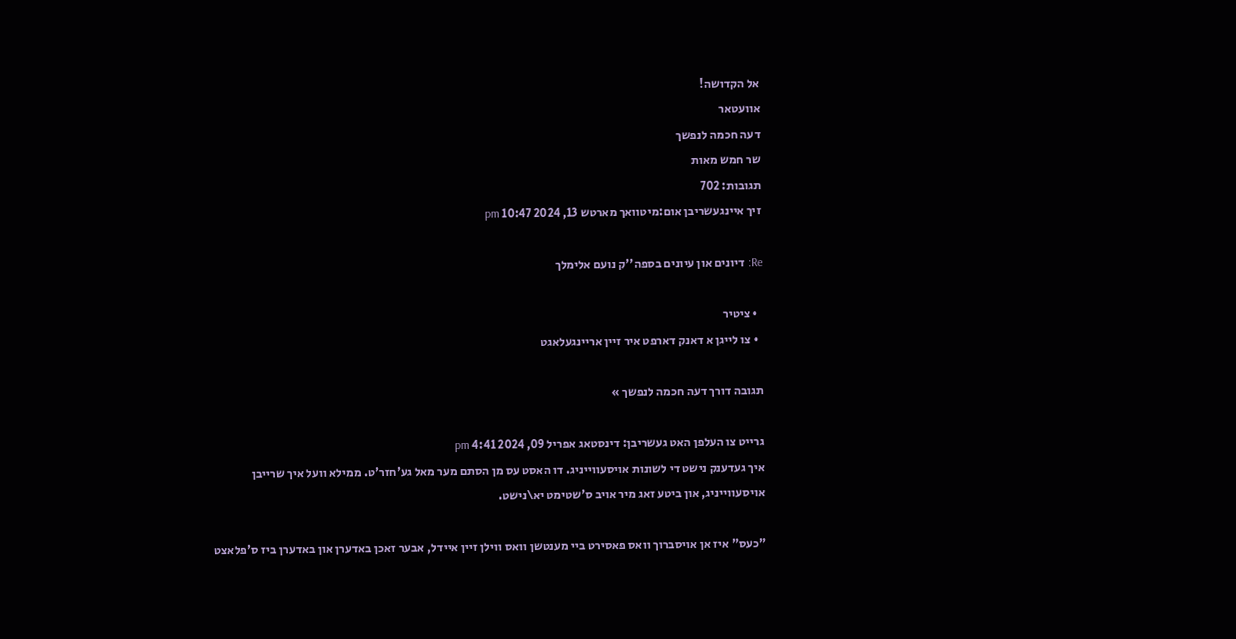אל הקדושה!
אוועטאר
דעה חכמה לנפשך
שר חמש מאות
תגובות: 702
זיך איינגעשריבן אום:מיטוואך מארטש 13, 2024 10:47 pm

Re: דיונים און עיונים בספה''ק נועם אלימלך

  • ציטיר
  • צו לייגן א דאנק דארפט איר זיין אריינגעלאגט

תגובה דורך דעה חכמה לנפשך »

גרייט צו העלפן האט געשריבן: דינסטאג אפריל 09, 2024 4:41 pm
איך געדענק נישט די לשונות אויסעווייניג. דו האסט עס מן הסתם מער מאל גע'חזר'ט. ממילא וועל איך שרייבן אויסעווייניג, און ביטע זאג מיר אויב ס'שטימט יא\נישט.

"כעס" איז אן אויסברוך וואס פאסירט ביי מענטשן וואס ווילן זיין איידל, אבער זאכן באדערן און באדערן ביז ס'פלאצט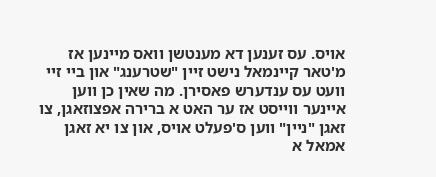אויס. עס זענען דא מענטשן וואס מיינען אז מ'טאר קיינמאל נישט זיין "שטרענג" און ביי זיי וועט עס ענדערש פאסירן. מה שאין כן ווען איינער ווייסט אז ער האט א ברירה אפצוזאגן, צו זאגן "ניין" ווען ס'פעלט אויס, און צו יא זאגן אמאל א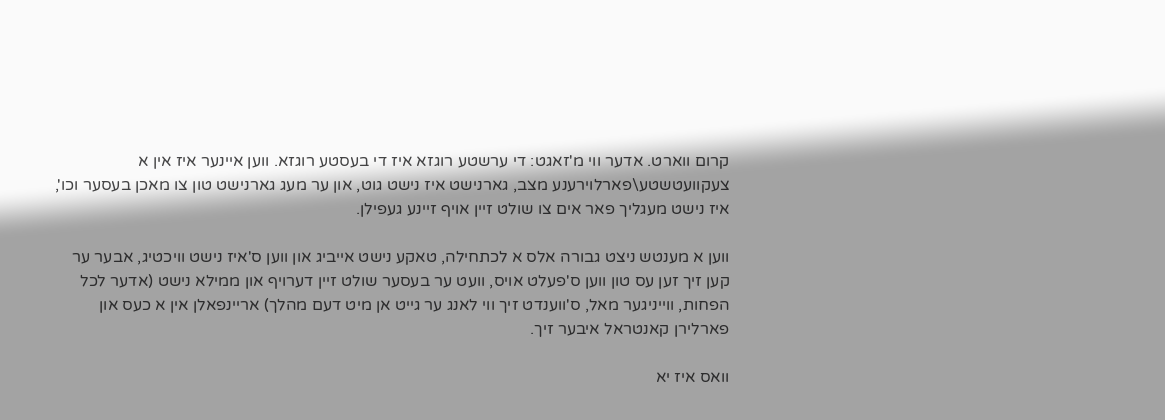קרום ווארט. אדער ווי מ'זאגט: די ערשטע רוגזא איז די בעסטע רוגזא. ווען איינער איז אין א צעקוועטשטע\פארלוירענע מצב, גארנישט איז נישט גוט, און ער מעג גארנישט טון צו מאכן בעסער וכו', איז נישט מעגליך פאר אים צו שולט זיין אויף זיינע געפילן.

ווען א מענטש ניצט גבורה אלס א לכתחילה, טאקע נישט אייביג און ווען ס'איז נישט וויכטיג, אבער ער קען זיך זען עס טון ווען ס'פעלט אויס, וועט ער בעסער שולט זיין דערויף און ממילא נישט (אדער לכל הפחות, ווייניגער מאל, ס'ווענדט זיך ווי לאנג ער גייט אן מיט דעם מהלך) אריינפאלן אין א כעס און פארלירן קאנטראל איבער זיך.

וואס איז יא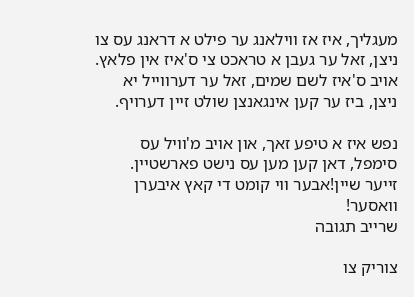מעגליך, איז אז ווילאנג ער פילט א דראנג עס צו ניצן, זאל ער געבן א טראכט צי ס'איז אין פלאץ. אויב ס'איז לשם שמים, זאל ער דערווייל יא ניצן, ביז ער קען אינגאנצן שולט זיין דערויף.

נפש איז א טיפע זאך, און אויב מ'וויל עס סימפל, דאן קען מען עס נישט פארשטיין.
זייער שיין!אבער ווי קומט די קאץ איבערן וואסער!
שרייב תגובה

צוריק צו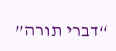“דברי תורה”